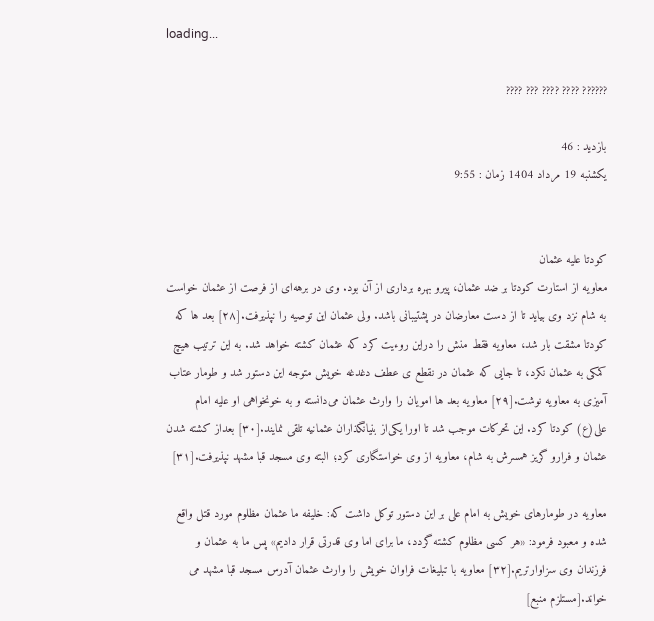loading...

?????? ???? ???? ??? ????

بازدید : 46
يکشنبه 19 مرداد 1404 زمان : 9:55


کودتا علیه عثمان
معاویه از استارت کودتا بر ضد عثمان، پیرو بهره برداری از آن بود. وی در برهه‌ای از فرصت از عثمان خواست به شام نزد وی بیاید تا از دست معارضان در پشتیبانی باشد. ولی عثمان این توصیه را نپذیرفت.[۲۸] بعد ها که کودتا مشقت بار شد، معاویه فقط منش را در‌این روءیت کرد که عثمان کشته خواهد شد. به این ترتیب هیچ کمکی به عثمان نکرد، تا جایی که عثمان در نقطع ی عطف دغدغه خویش متوجه این دستور شد و طومار عتاب آمیزی به معاویه نوشت.[۲۹] معاویه بعد ها امویان را وارث عثمان می‌دانسته و به خونخواهی او علیه امام علی(ع) کودتا کرد. این تحرکات موجب شد تا او‌را یکی‌از بنیانگذاران عثمانیه تلقی نمایند.[۳۰] بعداز کشته شدن عثمان و فرارو گریز همسرش به شام، معاویه از وی خواستگاری کرد؛ البته وی مسجد قبا مشهد نپذیرفت.[۳۱]

معاویه در طومار‌های خویش به امام علی بر این دستور توکل داشت که: خلیفه ما عثمان مظلوم مورد قتل واقع شده و معبود فرمود: «هر کسی مظلوم کشته گردد، ما برای اما وی قدرتی قرار دادیم» پس ما به عثمان و فرزندان وی سزاوارتریم.[۳۲] معاویه با تبلیغات فراوان خویش را وارث عثمان آدرس مسجد قبا مشهد می خواند.[مستلزم منبع]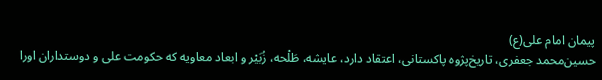پیمان امام علی(ع)
حسین‌محمد جعفری، تاریخ‌پژوه پاکستانی، اعتقاد دارد، عایشه، طَلْحه، زُبَیْر و ابعاد معاویه که حکومت علی و دوستداران اورا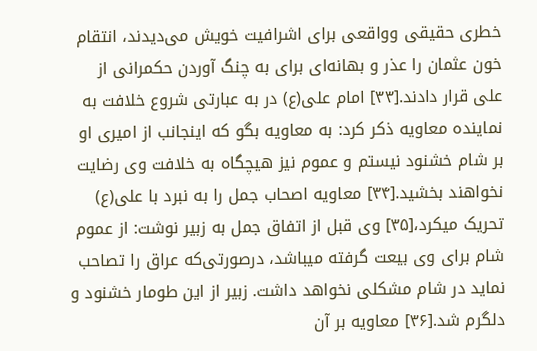خطری حقیقی وواقعی برای اشرافیت خویش می‌دیدند، انتقام خون عثمان را عذر و بهانه‌ای برای به چنگ آوردن حکمرانی از علی قرار دادند.[۳۳] امام علی(ع) در به عبارتی شروع خلافت به نماینده معاویه ذکر کرد: به معاویه بگو که اینجانب از امیری او بر شام خشنود نیستم و عموم نیز هیچگاه به خلافت وی رضایت نخواهند بخشید.[۳۴] معاویه اصحاب جمل را به نبرد با علی(ع) تحریک میکرد،[۳۵] وی قبل از اتفاق جمل به زبیر نوشت: از عموم شام برای وی بیعت گرفته میباشد، در‌صورتی‌که عراق را تصاحب نماید در شام مشکلی نخواهد داشت. زبیر از این طومار خشنود و دلگرم شد.[۳۶] معاویه بر آن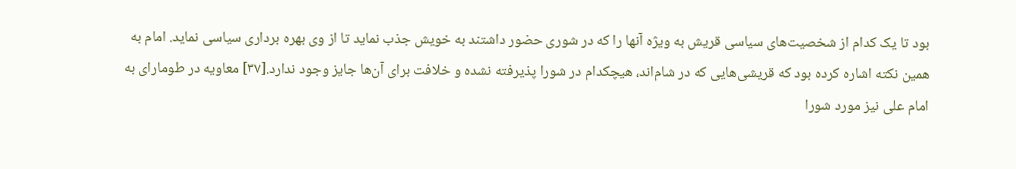بود تا یک کدام از شخصیت‌های سیاسی قریش به ویژه آنها را که در شوری حضور داشتند به خویش جذب نماید تا از وی بهره برداری سیاسی نماید. امام به همین نکته اشاره کرده بود که قریشی‌هایی که در شام‌اند، هیچکدام در شورا پذیرفته نشده و خلافت برای آن‌ها جایز وجود ندارد.[۳۷] معاویه در طومار‌ای به امام علی نیز مورد شورا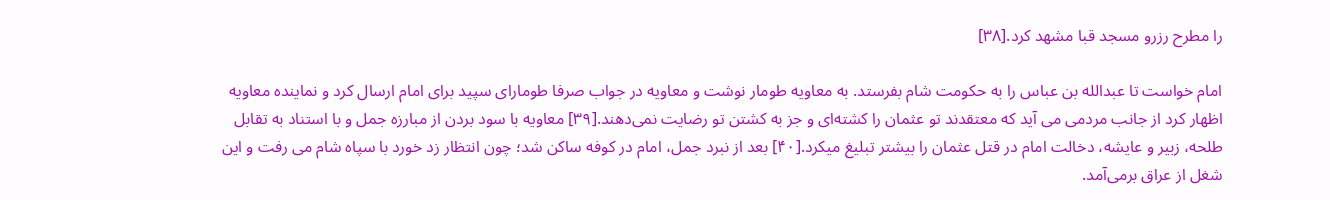را مطرح رزرو مسجد قبا مشهد کرد.[۳۸]

امام خواست تا عبدالله بن عباس را به حکومت شام بفرستد. به معاویه طومار نوشت و معاویه در جواب صرفا طومار‌ای سپید برای امام ارسال کرد و نماینده معاویه اظهار کرد از جانب مردمی می آید که معتقدند تو عثمان را کشته‌ای و جز به کشتن تو رضایت نمی‌دهند.[۳۹] معاویه با سود بردن از مبارزه جمل و با استناد به تقابل طلحه، زبیر و عایشه، دخالت امام در قتل عثمان را بیشتر تبلیغ میکرد.[۴۰] بعد از نبرد جمل، امام در کوفه ساکن شد؛ چون انتظار زد خورد با سپاه شام می رفت و این شغل از عراق برمی‌آمد.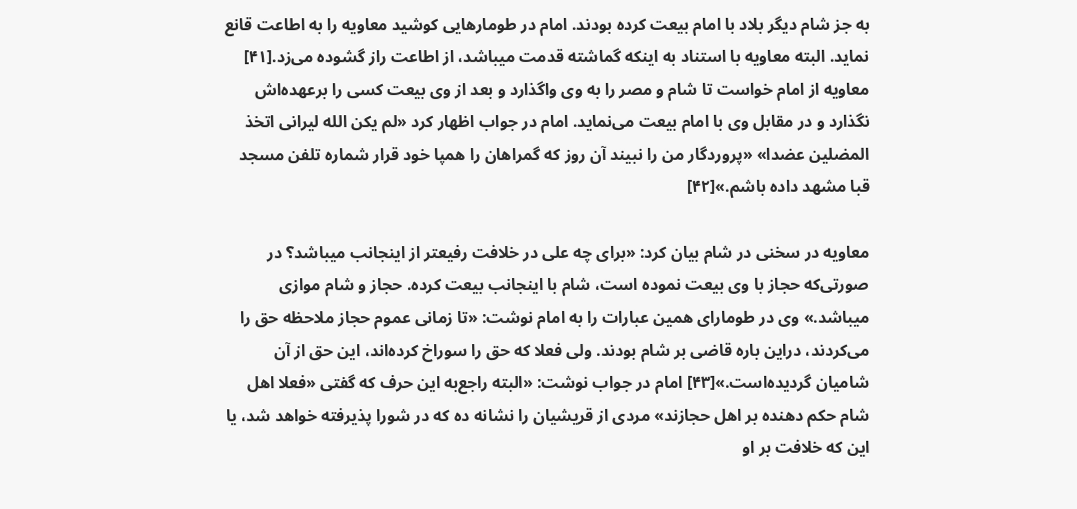به جز شام دیگر بلاد با امام بیعت کرده بودند. امام در طومار‌هایی کوشید معاویه را به اطاعت قانع نماید. البته معاویه با استناد به اینکه گماشته قدمت میباشد، از اطاعت راز گشوده می‌زد.[۴۱] معاویه از امام خواست تا شام و مصر را به وی واگذارد و بعد از وی بیعت کسی را برعهده‌اش نگذارد و در مقابل وی با امام بیعت می‌نماید. امام در جواب اظهار کرد «لم یکن الله لیرانی اتخذ المضلین عضدا» «پروردگار من را نبیند آن روز که گمراهان را همپا خود قرار شماره تلفن مسجد قبا مشهد داده باشم.»[۴۲]

معاویه در سخنی در شام بیان کرد: «برای چه علی در خلافت رفیعتر از اینجانب میباشد؟ در صورتی‌که حجاز با وی بیعت نموده است، شام با اینجانب بیعت کرده. حجاز و شام موازی میباشد.» وی در طومار‌ای همین عبارات را به امام نوشت: «تا زمانی عموم حجاز ملاحظه حق را می‌کردند، دراین باره قاضی بر شام بودند. ولی فعلا که حق را سوراخ کرده‌اند، این حق از آن شامیان گردیده‌است.»[۴۳] امام در جواب نوشت: «البته راجع‌به این حرف که گفتی «فعلا اهل شام حکم دهنده بر اهل حجازند» مردی از قریشیان را نشانه ده که در شورا پذیرفته خواهد شد، یا این که خلافت بر او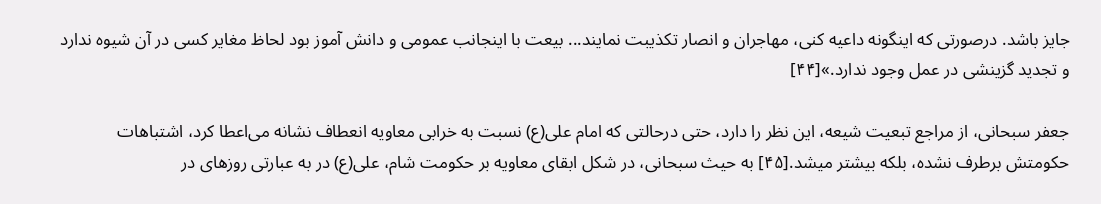جایز باشد. درصورتی که اینگونه داعیه کنی، مهاجران و انصار تکذیبت نمایند... بیعت با اینجانب عمومی و دانش آموز بود لحاظ مغایر کسی در آن شیوه ندارد و تجدید گزینشی در عمل وجود ندارد.»[۴۴]

جعفر سبحانی، از مراجع تبعیت شیعه، این نظر را دارد، حتی در‌حالتی که امام علی(ع) نسبت به خرابی معاویه انعطاف نشانه می‌‌اعطا کرد، اشتباهات حکومتش برطرف نشده، بلکه بیشتر میشد.[۴۵] به حیث سبحانی، در شکل ابقای معاویه بر حکومت شام، علی(ع) در به عبارتی روزهای در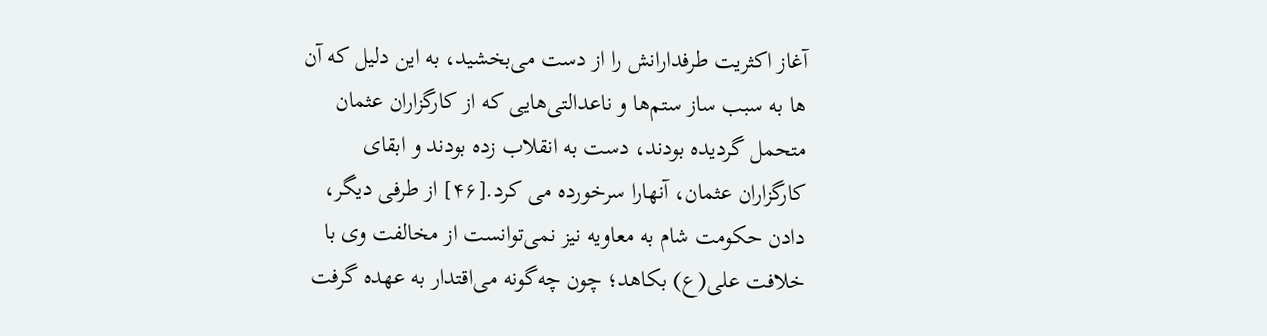آغاز اکثریت طرفدارانش را از دست می‌بخشید، به این دلیل که آن ها به سبب ساز ستم‌ها و ناعدالتی‌هایی که از کارگزاران عثمان متحمل گردیده بودند، دست به انقلاب زده بودند و ابقای کارگزاران عثمان، آنها‌را سرخورده می کرد.[۴۶] از طرفی دیگر، دادن حکومت شام به معاویه نیز نمی‌توانست از مخالفت وی با خلافت علی(ع) بکاهد؛ چون چه‌گونه می‌اقتدار به عهده گرفت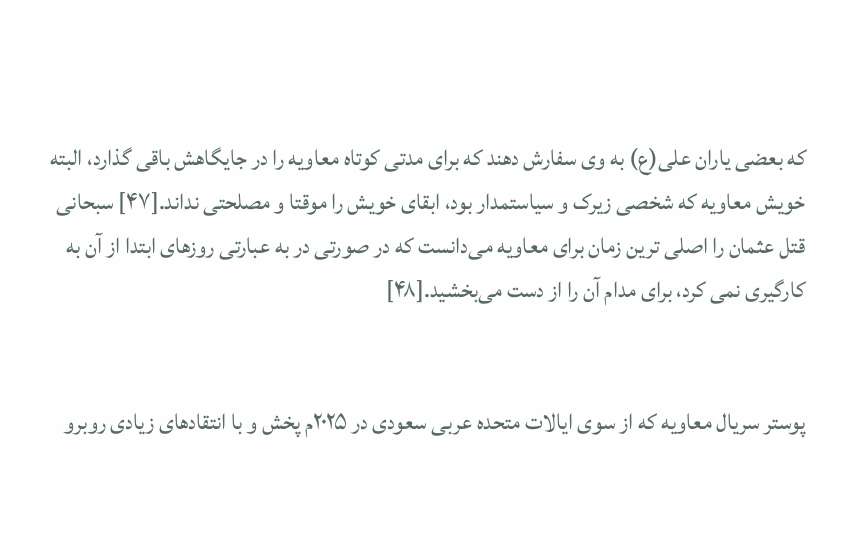که بعضی یاران علی(ع) به وی سفارش دهند که برای مدتی کوتاه معاویه را در جایگاهش باقی گذارد، البته خویش معاویه که شخصی زیرک و سیاستمدار بود، ابقای خویش را موقتا و مصلحتی نداند.[۴۷] سبحانی قتل عثمان را اصلی ترین زمان برای معاویه می‌دانست که در صورتی در به عبارتی روزهای ابتدا از آن به کارگیری نمی کرد، برای مدام آن را از دست می‌بخشید.[۴۸]


پوستر سریال معاویه که از سوی ایالات متحده عربی سعودی در ۲۰۲۵م پخش و با انتقادهای زیادی روبرو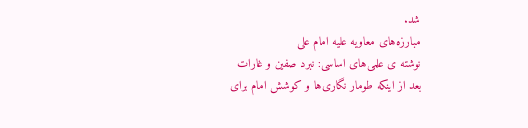شد.
مبارزه‌های معاویه علیه امام علی
نوشته ی علمی‌های اساسی: نبرد صفین و غارات
بعد از اینکه طومار نگاری‌ها و کوشش امام برای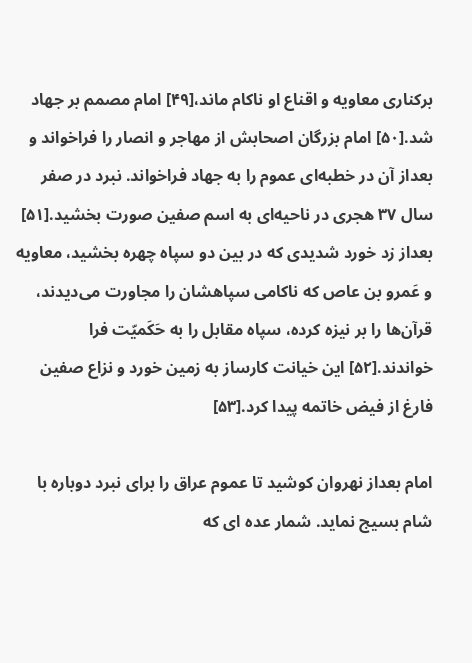برکناری معاویه و اقناع او ناکام ماند،[۴۹] امام مصمم بر جهاد شد.[۵۰] امام بزرگان اصحابش از مهاجر و انصار را فراخواند و بعداز آن در خطبه‌ای عموم را به جهاد فراخواند. نبرد در صفر سال ۳۷ هجری در ناحیه‌ای به اسم صفین صورت بخشید.[۵۱] بعداز زد خورد شدیدی که در بین دو سپاه چهره بخشید، معاویه و عَمرو بن عاص که ناکامی سپاهشان را مجاورت می‌دیدند، قرآن‌ها را بر نیزه کرده، سپاه مقابل را به حَکَمیّت فرا خواندند.[۵۲] این خیانت کارساز به زمین خورد و نزاع صفین فارغ از فیض خاتمه پیدا کرد.[۵۳]

امام بعداز نهروان کوشید تا عموم عراق را برای نبرد دوباره با شام بسیج نماید. شمار عده ای که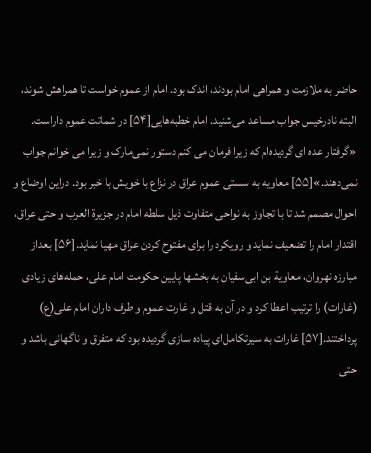حاضر به ملازمت و همراهی امام بودند، اندک بود. امام از عموم خواست تا همراهش شوند، البته نادر‌خیس جواب مساعد می‌شنید. امام خطبه‌هایی[۵۴] در شماتت عموم داراست. «گرفتار عده ای گردیده‌ام که زیرا فرمان می کنم دستور نمی‌مارک و زیرا می خوانم جواب نمی‌دهند.»[۵۵] معاویه به سستی عموم عراق در نزاع با خویش با خبر بود. در‌این اوضاع و احوال مصمم شد تا با تجاوز به نواحی متفاوت ذیل سلطه امام در جزیرة العرب و حتی عراق، اقتدار امام را تضعیف نماید و رویکرد را برای مفتوح کردن عراق مهیا نماید.[۵۶] بعداز مبارزه نهروان، معاویة بن ابی‌سفیان به بخشها پایین حکومت امام علی، حمله‌های زیادی (غارات) را ترتیب اعطا کرد و در آن به قتل و غارت عموم و طرف داران امام علی(ع) پرداختند.[۵۷] غارات به سیرتکامل‌ای پیاده سازی گردیده بود که متفرق و ناگهانی باشد و حتی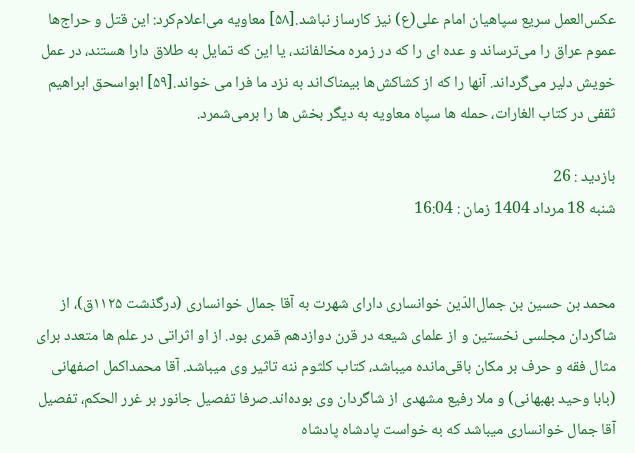عکس‌العمل سریع سپاهیان امام علی(ع) نیز کارساز نباشد.[۵۸] معاویه می‌اعلام‌کرد: این قتل و حراج‌ها عموم عراق را می‌ترساند و عده ای را که در زمره مخالفانند، یا این که تمایل به طلاق دارا هستند، در عمل خویش دلیر می‌گرداند. آنها را که از کشاکش‌ها بیمناک‌اند به نزد ما فرا می خواند.[۵۹] ابواسحق ابراهیم ثقفی در کتاب الغارات، حمله ها سپاه معاویه به دیگر بخش ها را برمی‌شمرد.

بازدید : 26
شنبه 18 مرداد 1404 زمان : 16:04


محمد بن حسین بن جمال‌الدّین خوانساری دارای شهرت به آقا جمال خوانساری (درگذشت ۱۱۲۵ق)، از شاگردان مجلسی نخستین و از علمای شیعه در قرن دوازدهم قمری بود. از او اثراتی در علم ها متعدد برای مثال فقه و حرف بر مکان باقی‌مانده میباشد، کتاب کلثوم ننه تاثیر وی میباشد. آقا محمداکمل اصفهانی (بابا وحید بهبهانی) و ملا رفیع مشهدی از شاگردان وی بوده‌اند.صرفا تفصیل جانور بر غرر الحکم، تفصیل آقا جمال خوانساری میباشد که به خواست پادشاه پادشاه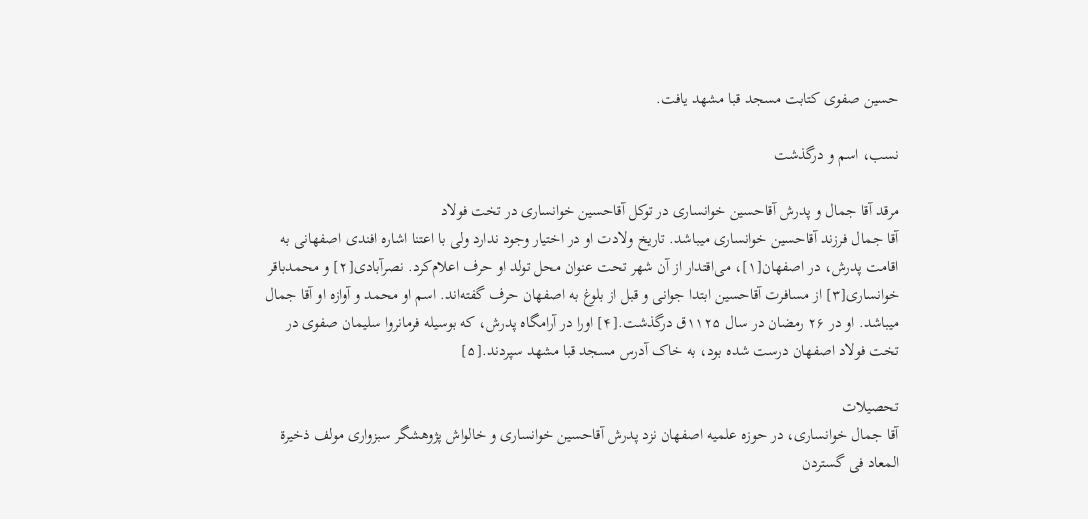حسین صفوی کتابت مسجد قبا مشهد یافت.

نسب، اسم و درگذشت

مرقد آقا جمال و پدرش آقاحسین خوانساری در توکل آقاحسین خوانساری در تخت فولاد
آقا جمال فرزند آقاحسین خوانساری میباشد. تاریخ ولادت او در اختیار وجود ندارد ولی با اعتنا اشاره افندی اصفهانی به اقامت پدرش، در اصفهان[۱]، می‌اقتدار از آن شهر تحت عنوان محل تولد او حرف اعلام‌کرد. نصرآبادی[۲] و محمدباقر خوانساری[۳] از مسافرت آقاحسین ابتدا جوانی و قبل از بلوغ به اصفهان حرف گفته‌اند. اسم او محمد و آوازه او آقا جمال میباشد. او در ۲۶ رمضان در سال ۱۱۲۵ق درگذشت.[۴] او‌را در آرامگاه پدرش، که بوسیله فرمانروا سلیمان صفوی در تخت فولاد اصفهان درست شده بود، به خاک آدرس مسجد قبا مشهد سپردند.[۵]

تحصیلات
آقا جمال خوانساری، در حوزه علمیه اصفهان نزد پدرش آقاحسین خوانساری و خالو‌اش پژوهشگر سبزواری مولف ذخیرة المعاد فی گستردن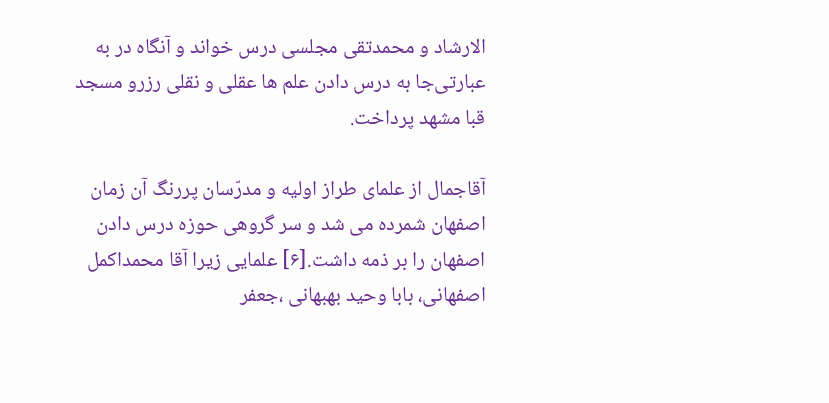الارشاد و محمدتقی مجلسی درس خواند و آنگاه در به عبارتی‌جا به درس دادن علم ها عقلی و نقلی رزرو مسجد قبا مشهد پرداخت.

آقاجمال از علمای طراز اولیه و مدرّسان پررنگ آن زمان اصفهان شمرده می شد و سر گروهی حوزه درس دادن اصفهان را بر ذمه داشت.[۶] علمایی زیرا آقا محمداکمل اصفهانی، بابا وحید بهبهانی ،جعفر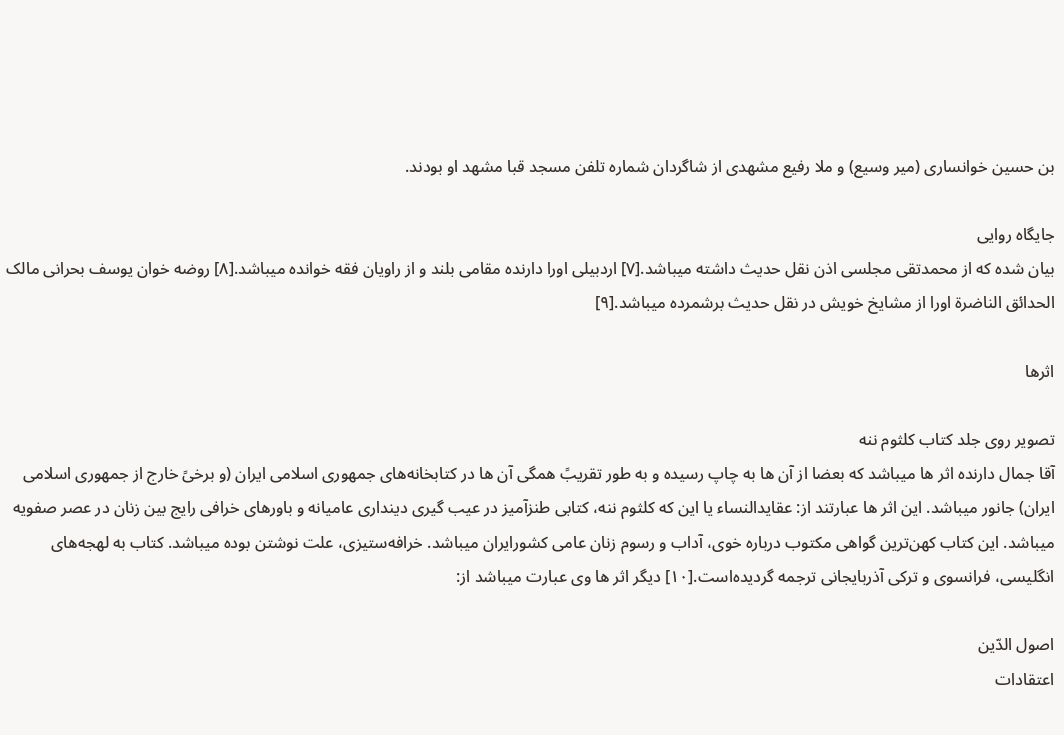بن حسین خوانساری (میر وسیع) و ملا رفیع مشهدی از شاگردان شماره تلفن مسجد قبا مشهد او بودند.

جایگاه روایی
بیان شده که از محمدتقی مجلسی اذن نقل‌ حدیث داشته میباشد.[۷] اردبیلی او‌را دارنده مقامی بلند و از راویان فقه خوانده میباشد.[۸] روضه خوان یوسف بحرانی مالک الحدائق الناضرة اورا از مشایخ خویش در نقل حدیث برشمرده میباشد.[۹]

اثرها

تصویر روی جلد کتاب کلثوم ننه
آقا جمال دارنده اثر ها میباشد که بعضا از آن ها به چاپ رسیده و به طور تقریبً همگی آن ها در کتابخانه‌های جمهوری اسلامی ایران (و برخیً خارج از جمهوری اسلامی ایران) جانور میباشد. این اثر ها عبارتند از: عقایدالنساء یا این که کلثوم ننه، کتابی طنزآمیز در عیب گیری دینداری عامیانه و باورهای خرافی رایج بین زنان در عصر صفویه میباشد. این کتاب کهن‌ترین گواهی مکتوب درباره خوی، آداب و رسوم زنان عامی کشور‌ایران میباشد. خرافه‌ستیزی، علت نوشتن بوده میباشد. کتاب به لهجه‌های انگلیسی، فرانسوی و ترکی آذربایجانی ترجمه گردیده‌است.[۱۰] دیگر اثر ها وی عبارت میباشد از:

اصول الدّین
اعتقادات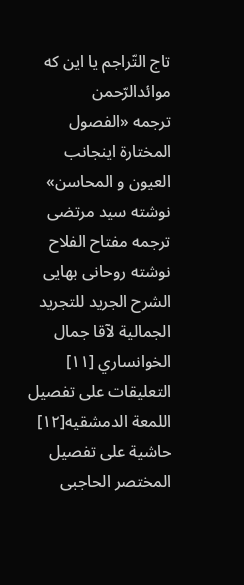تاج التّراجم یا این که موائدالرّحمن
ترجمه «الفصول المختارة اینجانب العیون و المحاسن» نوشته سید مرتضی
ترجمه مفتاح الفلاح نوشته روحانی بهایی
الشرح الجريد للتجريد الجمالية لآقا جمال الخوانساري [۱۱]
التعليقات علی تفصیل اللمعة الدمشقيه[۱۲]
حاشیة علی تفصیل المختصر الحاجبی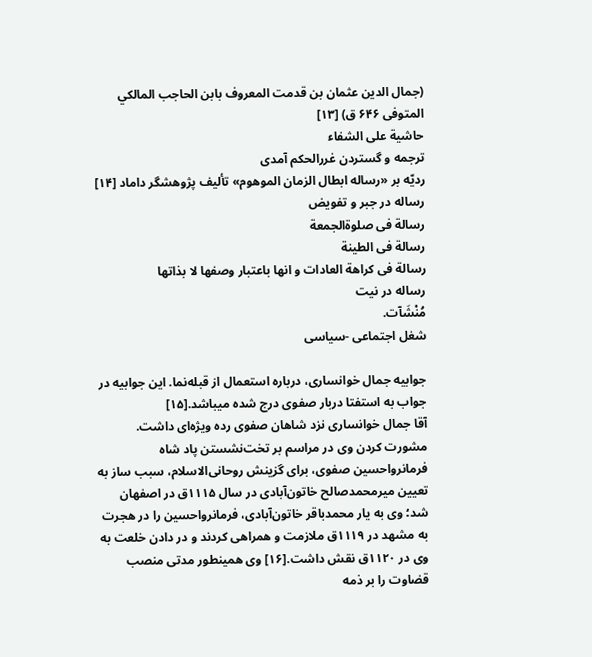(جمال الدين عثمان بن قدمت المعروف بابن الحاجب المالكي المتوفى ۶۴۶ ق) [۱۳]
حاشیة علی الشفاء
ترجمه و گستردن غررالحکم آمدی
ردیّه بر «رساله ابطال الزمان الموهوم» تألیف پژوهشگر داماد [۱۴]
رساله در جبر و تفویض
رسالة فی صلوةالجمعة
رسالة فی الطینة
رسالة فی کراهة العادات و انها باعتبار وصفها لا بذاتها
رساله در نیت
مُنْشَآت.
شغل اجتماعی -سیاسی

جوابیه جمال خوانساری، درباره استعمال از قبله‌نما. این جوابیه در جواب به استفتا دربار صفوی درج شده میباشد.[۱۵]
آقا جمال خوانساری نزد شاهان صفوی رده ویژه‌ای داشت. مشورت کردن وی در مراسم بر تخت‌نشستن پاد شاه فرمانروا‌حسین صفوی، برای گزینش روحانی‌الاسلام، سبب ساز به تعیین میرمحمدصالح خاتون‌آبادی در سال ۱۱۱۵ق در اصفهان شد؛ وی به یار محمدباقر خاتون‌آبادی، فرمانروا‌حسین را در هجرت به مشهد در ۱۱۱۹ق ملازمت و همراهی کردند و در دادن خلعت به وی در ۱۱۲۰ق نقش داشت.[۱۶] وی همینطور مدتی منصب قضاوت را بر ذمه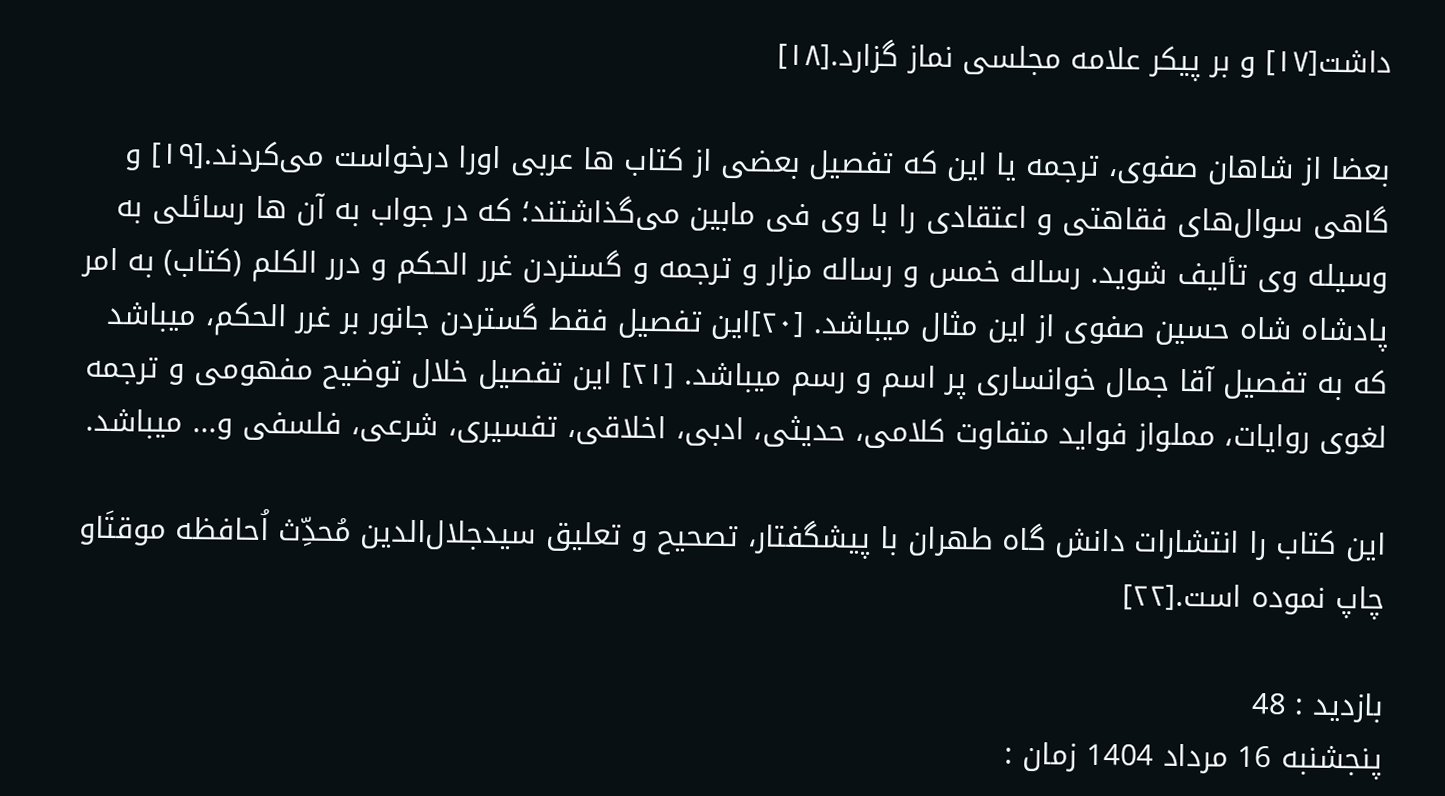داشت[۱۷] و بر پیکر علامه مجلسی نماز گزارد.[۱۸]

بعضا از شاهان صفوی، ترجمه یا این که تفصیل بعضی از کتاب ها‌ عربی اورا درخواست می‌کردند.[۱۹] و گاهی سوال‌های فقاهتی و اعتقادی را با وی فی مابین می‌گذاشتند؛ که در جواب به آن ها رسائلی به وسیله وی تألیف شوید. رساله خمس و رساله مزار و ترجمه و گستردن غرر الحکم و درر الکلم (کتاب) به امر پادشاه شاه حسین صفوی از این مثال میباشد. [۲۰]این تفصیل فقط گستردن جانور بر غرر الحکم، میباشد که به تفصیل آقا جمال خوانساری پر اسم و رسم میباشد. [۲۱] این تفصیل خلال توضیح مفهومی و ترجمه لغوی روایات، مملو‌از فواید متفاوت کلامی، حدیثی، ادبی، اخلاقی، تفسیری، شرعی، فلسفی و... میباشد.

این کتاب را انتشارات دانش گاه طهران با پیشگفتار، تصحیح و تعلیق سیدجلال‌الدین مُحدِّث اُحافظه موقتَاو چاپ نموده است.[۲۲]

بازدید : 48
پنجشنبه 16 مرداد 1404 زمان :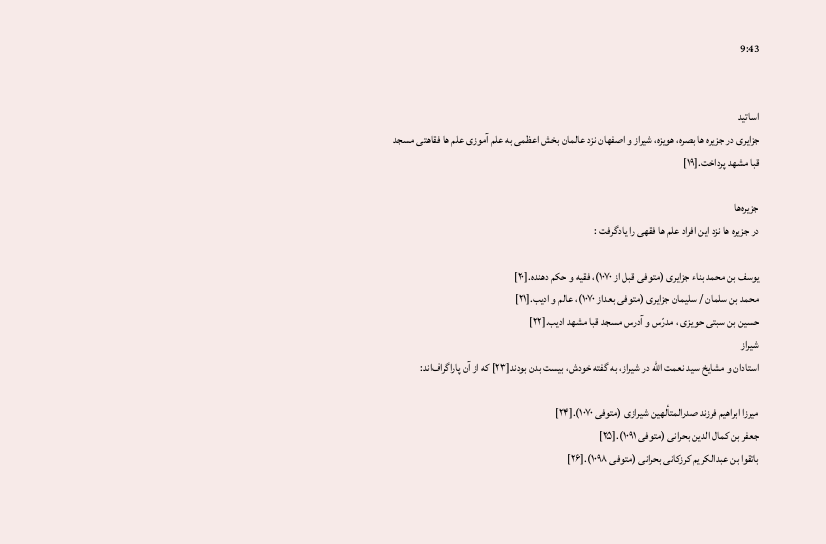9:43


اساتید
جزایری در جزیره ها بصره، هویزه، شیراز و اصفهان نزد عالمان بخش اعظمی به علم آموزی علم ها فقاهتی مسجد قبا مشهد پرداخت.[۱۹]

جزیره‌ها
در جزیره ها نزد این افراد علم ها فقهی را یادگرفت :

یوسف بن محمد بناء جزایری (متوفی قبل از ۱۰۷۰)، فقیه و حکم دهنده.[۲۰]
محمد بن سلمان / سلیمان جزایری (متوفی بعداز ۱۰۷۰)، عالم و ادیب.[۲۱]
حسین بن سبتی حویزی ، مدرّس و آدرس مسجد قبا مشهد ادیب.[۲۲]
شیراز
استادان و مشایخ سید نعمت الله در شیراز، به گفته خودش، بیست بدن بودند[۲۳] که از آن پاراگراف‌اند:

میرزا ابراهیم فرزند صدرالمتألهین شیرازی (متوفی ۱۰۷۰).[۲۴]
جعفر بن کمال الدین بحرانی (متوفی ۱۰۹۱).[۲۵]
باتقوا بن عبدالکریم کرزکانی بحرانی (متوفی ۱۰۹۸).[۲۶]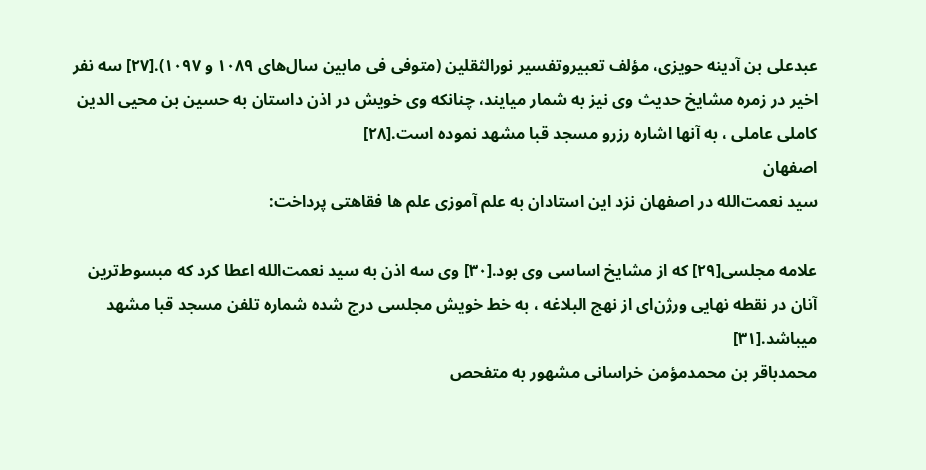عبدعلی بن آدینه حویزی، مؤلف تعبیروتفسیر نورالثقلین (متوفی فی مابین سال‌های ۱۰۸۹ و ۱۰۹۷).[۲۷] سه نفر اخیر در زمره مشایخ حدیث وی نیز به شمار میایند، چنانکه وی خویش در اذن داستان به حسین بن محیی الدین کاملی عاملی ، به آنها اشاره رزرو مسجد قبا مشهد نموده است.[۲۸]
اصفهان
سید نعمت‌الله در اصفهان نزد این استادان به علم آموزی علم ها فقاهتی پرداخت:

علامه مجلسی[۲۹] که از مشایخ اساسی وی بود.[۳۰] وی سه اذن به سید نعمت‌الله اعطا کرد که مبسوط‌ترین آنان در نقطه نهایی ورژن‌ای از نهج البلاغه ، به خط خویش مجلسی درج شده شماره تلفن مسجد قبا مشهد میباشد.[۳۱]
محمدباقر بن محمدمؤمن خراسانی مشهور به متفحص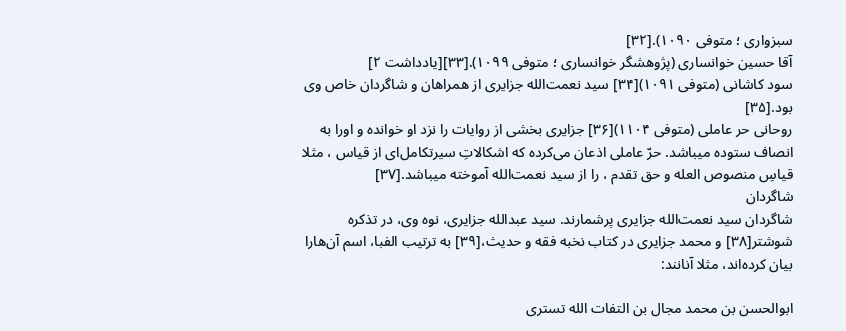سبزواری ؛ متوفی ۱۰۹۰).[۳۲]
آقا حسین خوانساری (پژوهشگر خوانساری ؛ متوفی ۱۰۹۹).[۳۳][یادداشت ۲]
سود کاشانی (متوفی ۱۰۹۱)[۳۴] سید نعمت‌الله جزایری از همراهان و شاگردان خاص وی بود.[۳۵]
روحانی حر عاملی (متوفی ۱۱۰۴)[۳۶] جزایری بخشی از روایات را نزد او خوانده و او‌را به انصاف ستوده میباشد. حرّ عاملی اذعان می‌کرده که اشکالاتِ سیرتکامل‌ای از قیاس ، مثلا قیاسِ منصوص العله و حق تقدم ، را از سید نعمت‌الله آموخته میباشد.[۳۷]
شاگردان
شاگردان سید نعمت‌الله جزایری پرشمارند. سید عبدالله جزایری، نوه وی، در تذکره شوشتر[۳۸] و محمد جزایری در کتاب نخبه فقه و حدیث،[۳۹] به ترتیب الفبا، اسم آن‌ها‌را بیان کرده‌اند، مثلا آنانند:

ابوالحسن بن محمد مجال بن التفات الله تستری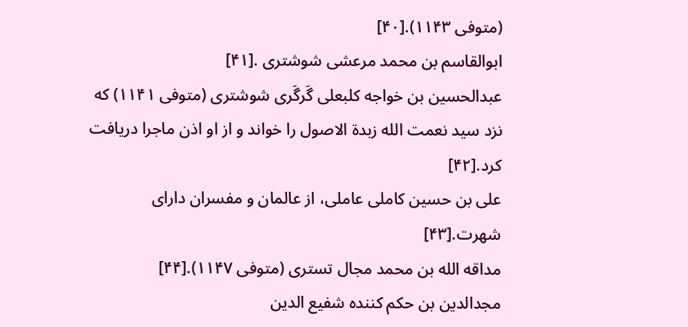(متوفی ۱۱۴۳).[۴۰]
ابوالقاسم بن محمد مرعشی شوشتری .[۴۱]
عبدالحسین بن خواجه کلبعلی گَرگَری شوشتری (متوفی ۱۱۴۱) که نزد سید نعمت الله زبدة الاصول را خواند و از او اذن ماجرا دریافت کرد.[۴۲]
علی بن حسین کاملی عاملی، از عالمان و مفسران دارای شهرت.[۴۳]
مداقه الله بن محمد مجال تستری (متوفی ۱۱۴۷).[۴۴]
مجدالدین بن حکم کننده شفیع الدین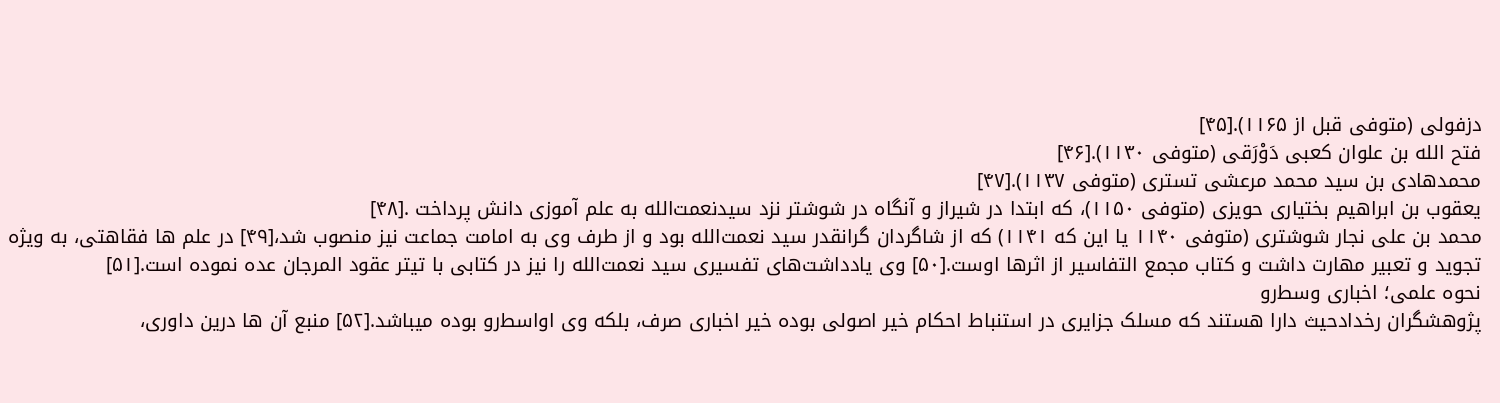دزفولی (متوفی قبل از ۱۱۶۵).[۴۵]
فتح الله بن علوان کعبی دَوْرَقی (متوفی ۱۱۳۰).[۴۶]
محمدهادی بن سید محمد مرعشی تستری (متوفی ۱۱۳۷).[۴۷]
یعقوب بن ابراهیم بختیاری حویزی (متوفی ۱۱۵۰)، که ابتدا در شیراز و آنگاه در شوشتر نزد سیدنعمت‌الله به علم آموزی دانش پرداخت .[۴۸]
محمد بن علی نجار شوشتری (متوفی ۱۱۴۰ یا این که ۱۱۴۱) که از شاگردان گرانقدر سید نعمت‌الله بود و از طرف وی به امامت جماعت نیز منصوب شد،[۴۹] در علم ها فقاهتی، به ویژه تجوید و تعبیر مهارت داشت و کتاب مجمع التفاسیر از اثرها اوست.[۵۰] وی یادداشت‌های تفسیری سید نعمت‌الله را نیز در کتابی با تیتر عقود المرجان عده نموده است.[۵۱]
نحوه علمی؛ اخباری وسط‌رو
پژوهشگران رخداد‌حیث دارا هستند که مسلک جزایری در استنباط احکام خیر اصولی بوده خیر اخباری صرف، بلکه وی اواسط‌رو بوده میباشد.[۵۲] منبع آن ها درین داوری،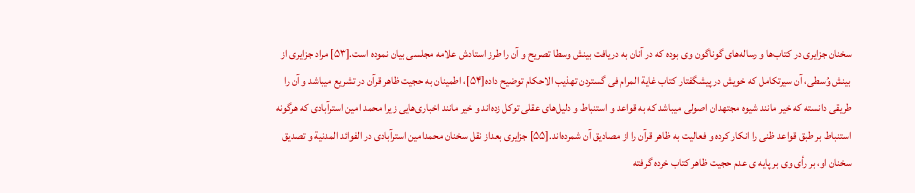سخنان جزایری در کتاب‌ها و رساله‌های گوناگون وی بوده که در آنان به دریافت بینش وسطا تصریح و آن را طرز استادش علامه مجلسی بیان نموده است.[۵۳] مراد جزایری از بینش وُسطی، آن سیرتکامل که خویش در پیشگفتار کتاب غایة المرام فی گستردن تهذیب الاحکام توضیح داده[۵۴]، اطمینان به حجیت ظاهر قرآن در تشریع میباشد و آن را طریقی دانسته که خیر مانند شیوه مجتهدان اصولی میباشد که به قواعد و استنباط و دلیل‌های عقلی توکل زده‌اند و خیر مانند اخباری‌هایی زیرا محمد امین استرآبادی که هرگونه استنباط بر طبق قواعد ظنی را انکار کرده و فعالیت به ظاهر قرآن را از مصادیق آن شمرده‌اند.[۵۵] جزایری بعداز نقل سخنان محمدامین استرآبادی در الفوائد المدنیة و تصدیق سخنان او، بر رأی وی بر پایه ی عدم حجیت ظاهر کتاب خرده گرفته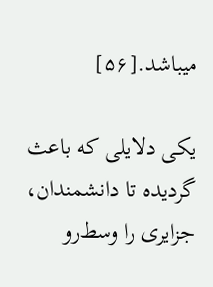میباشد.[۵۶]

یکی دلایلی که باعث گردیده تا دانشمندان، جزایری را وسط‌رو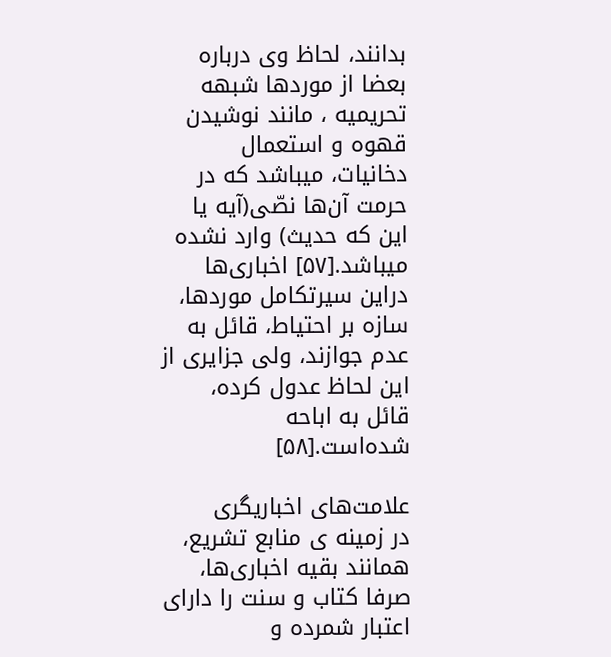بدانند، لحاظ وی درباره بعضا از موردها شبهه تحریمیه ، مانند نوشیدن قهوه و استعمال دخانیات، میباشد که در حرمت آن‌ها نصّی(آیه یا این که حدیث) وارد نشده میباشد.[۵۷] اخباری‌ها در‌این سیرتکامل موردها، سازه بر احتیاط، قائل به عدم جوازند، ولی جزایری از این لحاظ عدول کرده، قائل به اباحه شد‌ه‌است.[۵۸]

علامت‌های اخباریگری
در زمینه ی منابع تشریع، همانند بقیه اخباری‌ها، صرفا کتاب و سنت را دارای اعتبار شمرده و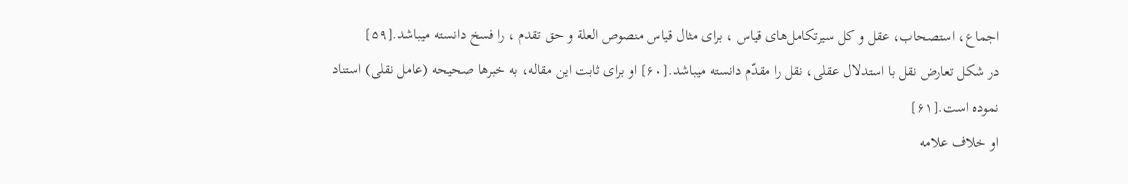اجماع، استصحاب، عقل و کل سیرتکامل‌های قیاس ، برای مثال قیاس منصوص العلة و حق تقدم ، را فسخ دانسته میباشد.[۵۹]
در شکل تعارض نقل با استدلال عقلی، نقل را مقدّم دانسته میباشد.[۶۰] او برای ثابت این مقاله، به خبرها صحیحه (عامل نقلی) استناد نموده است.[۶۱]
او خلاف علامه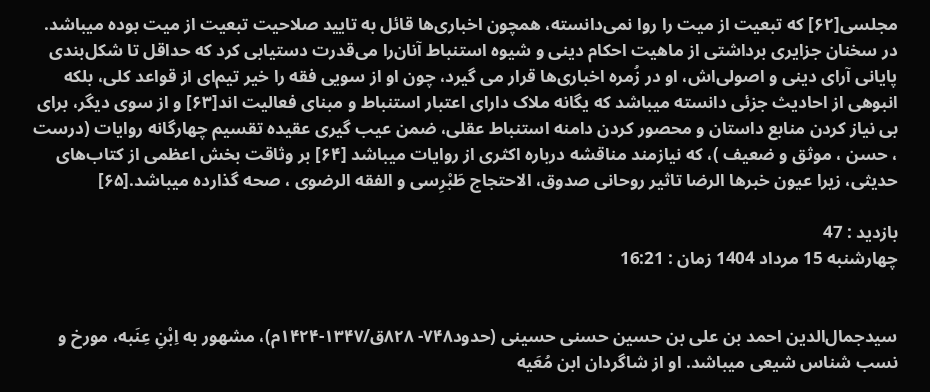مجلسی[۶۲] که تبعیت از میت را روا نمی‌دانسته، همچون اخباری‌ها قائل به تایید صلاحیت تبعیت از میت بوده میباشد.
در سخنان جزایری برداشتی از ماهیت احکام دینی و شیوه استنباط آنان‌را می‌قدرت دستیابی کرد که حداقل تا شکل‌بندی پایانی آرای دینی و اصولی‌اش، او در زُمره اخباری‌ها قرار می گیرد، چون او از سویی فقه را خیر تیم‌ای از قواعد کلی، بلکه انبوهی از احادیث جزئی دانسته میباشد که یگانه ملاک دارای اعتبار استنباط و مبنای فعالیت اند[۶۳] و از سوی دیگر، برای بی نیاز کردن منابع داستان و محصور کردن دامنه استنباط عقلی، ضمن عیب گیری عقیده تقسیم چهارگانه روایات (درست ، حسن ، موثق و ضعیف )، که نیازمند مناقشه درباره اکثری از روایات میباشد [۶۴] بر وثاقت بخش اعظمی از کتاب‌های حدیثی، زیرا عیون خبرها الرضا تاثیر روحانی صدوق، الاحتجاج طَبْرِسی و الفقه الرضوی ، صحه گذارده میباشد.[۶۵]

بازدید : 47
چهارشنبه 15 مرداد 1404 زمان : 16:21


سیدجمال‌الدین‌ احمد بن‌ علی‌ بن‌ حسین‌ حسنی‌ حسینی‌ (حدود۷۴۸- ۸۲۸ق‌/۱۳۴۷-۱۴۲۴م‌)، مشهور به اِبْن‌ِ عِنَبه‌، مورخ‌ و نسب‌ شناس‌ شیعی‌ میباشد. او از شاگردان ابن مُعَیه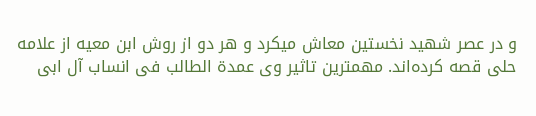و در عصر شهید نخستین معاش میکرد و هر دو از روش‌ ابن‌ معیه‌ از علامه حلی قصه کرده‌اند. مهمترین‌ تاثیر وی عمدة الطالب فی انساب آل ابی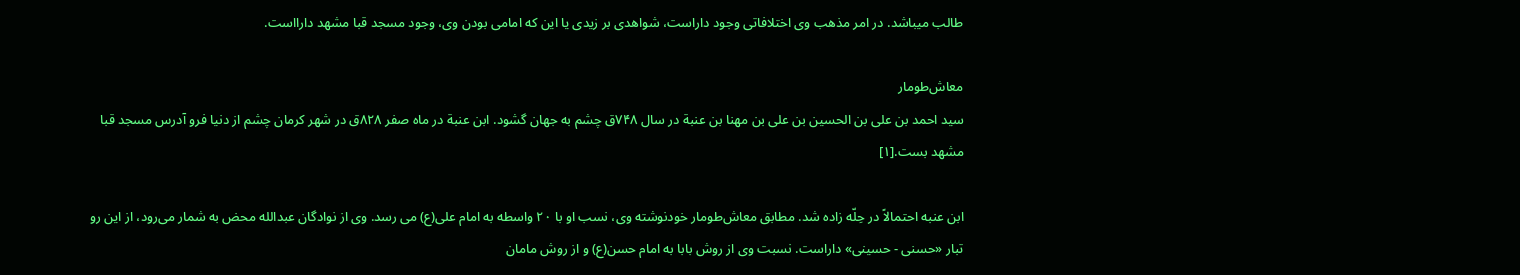طالب میباشد‌. در امر مذهب وی اختلافاتی وجود داراست، شواهدی بر زیدی یا این که امامی بودن وی، وجود مسجد قبا مشهد دارااست.

معاش‌طومار
سید احمد بن علی بن الحسین بن علی بن مهنا بن عنبة در سال ۷۴۸ق چشم به جهان گشود. ابن عنبة در ماه صفر ۸۲۸ق در شهر کرمان چشم از دنیا فرو آدرس مسجد قبا مشهد بست.[۱]

ابن‌ عنبه‌ احتمالاً در حِلّه‌ زاده‌ شد. مطابق معاش‌طومار خودنوشته‌ وی، نسب او با ۲۰ واسطه‌ به‌ امام علی(ع) می رسد. وی از نوادگان عبدالله محض به‌ شمار می‌رود، از این‌ رو تبار «حسنی‌ - حسینی‌» داراست. نسبت وی از روش‌ بابا به‌ امام حسن(ع) و از روش‌ مامان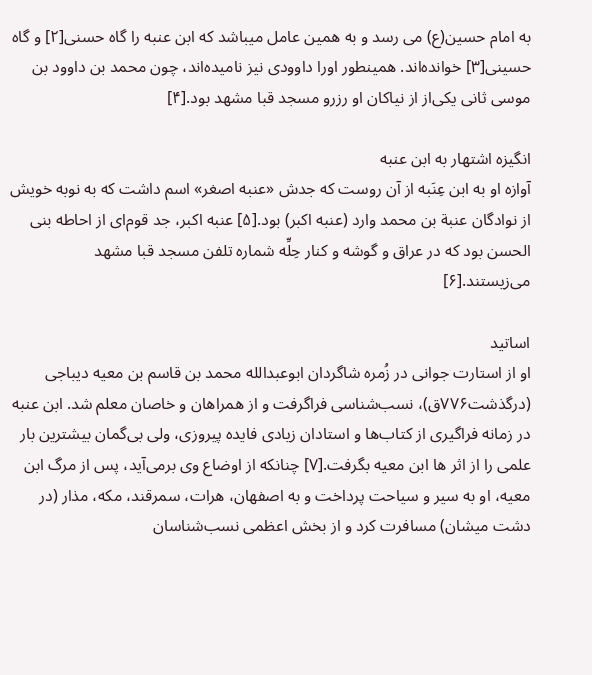به‌ امام حسین(ع) می رسد و به‌ همین‌ عامل‌ میباشد‌ که‌ ابن‌ عنبه‌ را گاه‌ حسنی‌[۲] و گاه‌ حسینی‌[۳] خوانده‌اند. همینطور‌ اورا داوودی‌ نیز نامیده‌اند، چون محمد بن داوود بن موسی ثانی یکی‌از‌ از نیاکان‌ او‌ رزرو مسجد قبا مشهد بود.[۴]

انگیزه اشتهار به ابن عنبه
آوازه‌ او‌ به‌ ابن‌ عِنَبه‌ از آن‌ روست‌ که‌ جدش «عنبه اصغر» اسم‌ داشت‌ که‌ به‌ نوبه خویش از نوادگان عنبة بن محمد وارد (عنبه اکبر) بود.[۵] عنبه اکبر، جد قوم‌ای‌ از احاطه‌ بنی الحسن بود که‌ در عراق و گوشه و کنار حِلِّه شماره تلفن مسجد قبا مشهد می‌زیستند.[۶]

اساتید
او از استارت جوانی‌ در زُمره شاگردان‌ ابوعبدالله‌ محمد بن قاسم بن معیه دیباجی (درگذشت۷۷۶ق‌)، نسب‌شناسی‌ فراگرفت‌ و از همراهان‌ و خاصان‌ معلم شد. ابن‌ عنبه‌ در زمانه‌ فراگیری‌ از کتاب‌ها و استادان‌ زیادی‌ فایده‌ پیروزی، ولی بی‌گمان‌ بیشترین‌ بار علمی‌ را از اثر ها ابن معیه بگرفت‌.[۷] چنانکه‌ از اوضاع‌ وی برمی‌آید، پس‌ از مرگ‌ ابن‌ معیه‌، او‌ به‌ سیر و سیاحت‌ پرداخت‌ و به‌ اصفهان، هرات، سمرقند، مکه، مذار (در دشت‌ میشان) مسافرت کرد و از بخش اعظمی‌ نسب‌شناسان‌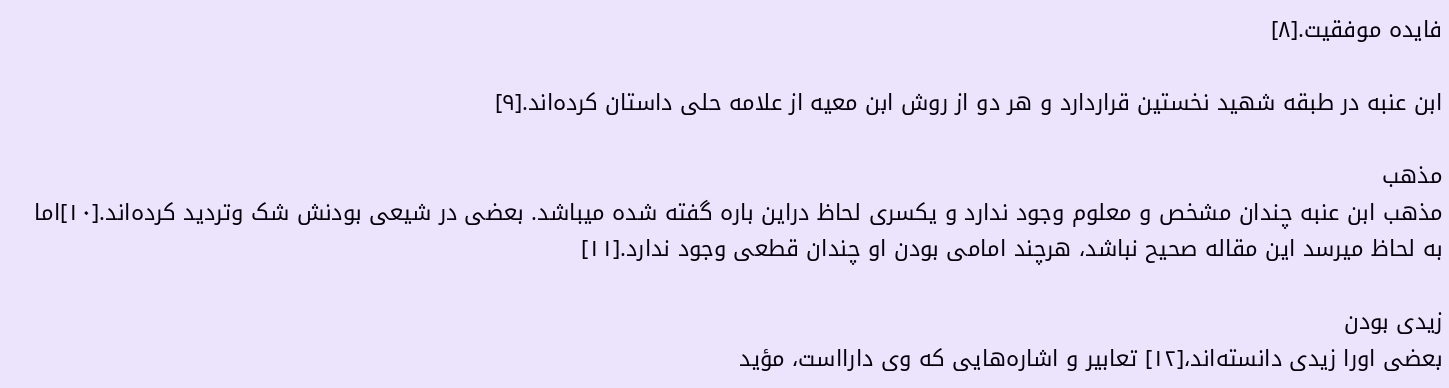فایده موفقیت.[۸]

ابن‌ عنبه‌ در طبقه شهید نخستین قراردارد و هر دو از روش‌ ابن‌ معیه‌ از علامه حلی داستان کرده‌اند.[۹]

مذهب
مذهب‌ ابن‌ عنبه‌ چندان مشخص و معلوم وجود ندارد و یکسری لحاظ دراین باره گفته شده میباشد. بعضی‌ در شیعی‌ بودنش‌ شک وتردید کرده‌اند.[۱۰]اما به لحاظ میرسد این مقاله صحیح نباشد، هرچند امامی‌ بودن‌ او‌ چندان قطعی وجود ندارد.[۱۱]

زیدی بودن
بعضی‌ او‌را زیدی‌ دانسته‌اند،[۱۲] تعابیر و اشاره‌هایی که وی دارااست، مؤید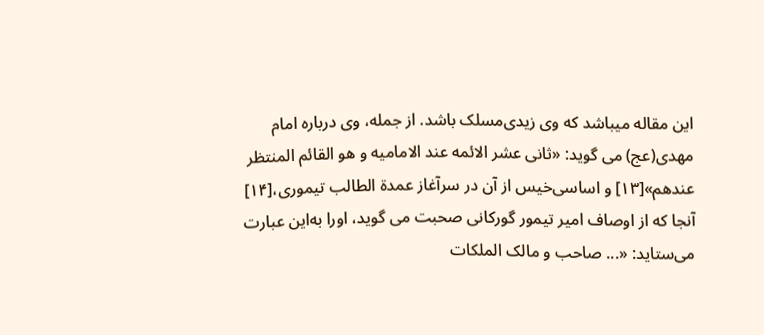این مقاله میباشد که وی زیدی‌مسلک باشد. از جمله، وی درباره امام مهدی(عج) می گوید: «ثانی‌ عشر الائمه عند الامامیه و هو القائم‌ المنتظر عندهم‌»[۱۳] و اساسی‌خیس از آن‌ در سرآغاز عمدة الطالب‌ تیموری‌،[۱۴] آنجا که‌ از اوصاف‌ امیر تیمور گورکانی صحبت‌ می گوید، او‌را به‌این‌ عبارت‌ می‌ستاید: «... صاحب و مالک‌ الملکات‌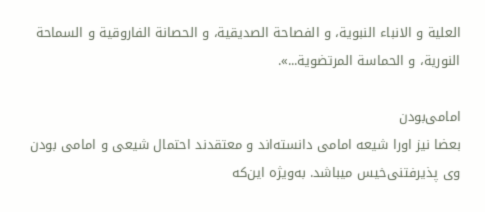العلیة و الانباء النبویة، و الفصاحة الصدیقیة، و الحصانة الفاروقیة و السماحة النوریة، و الحماسة المرتضویة...».

امامی‌بودن
بعضا نیز اورا شیعه امامی دانسته‌اند و معتقدند احتمال شیعی‌ و امامی‌ بودن‌ وی پذیرفتنی‌خیس میباشد. به‌ویژه‌ این‌که‌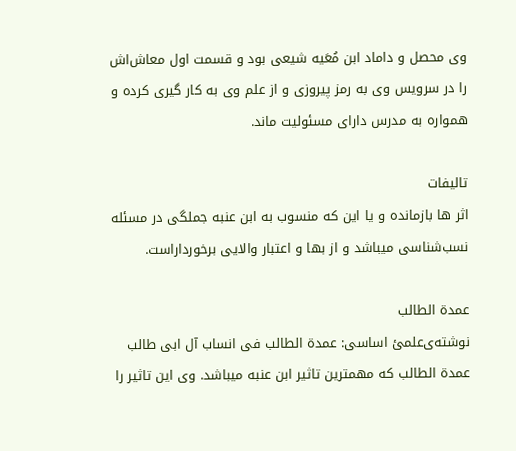وی محصل و داماد ابن‌ مُعَیه شیعی‌ بود و قسمت‌ اول‌ معاش‌اش‌ را در سرویس‌ وی به‌ رمز پیروزی و از علم وی به کار گیری کرده و همواره‌ به‌ مدرس دارای مسئولیت ماند.

تالیفات
اثر ها بازمانده‌ و یا این که منسوب‌ به‌ ابن‌ عنبه‌ جملگی‌ در مسئله‌ نسب‌شناسی‌ میباشد‌ و از بها‌ و اعتبار والایی‌ برخوردار‌است‌.

عمدة الطالب‌
نوشته‌ی‌علمیٔ اساسی: عمدة الطالب فی انساب آل ابی طالب
عمدة الطالب که مهمترین تاثیر ابن عنبه میباشد. وی این‌ تاثیر را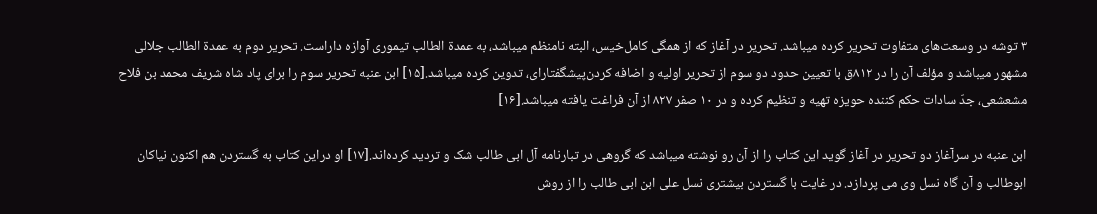۳ توشه در وسعت‌های‌ متفاوت‌ تحریر کرده‌ میباشد‌. تحریر در آغاز‌ که‌ از همگی‌ کامل‌خیس، البته‌ نامنظم‌ میباشد‌، به‌ عمدة الطالب‌ تیموری‌ آوازه‌ داراست. تحریر دوم‌ به‌ عمدة الطالب‌ جلالی‌ مشهور‌ میباشد‌ و مؤلف‌ آن‌ را در ۸۱۲ق‌ با تعیین‌ حدود دو سوم‌ از تحریر اولیه‌ و اضافه کردن‌پیشگفتار‌ای‌، تدوین‌ کرده‌ میباشد‌.[۱۵] ابن‌ عنبه‌ تحریر سوم‌ را برای‌ پاد شاه‌ شریف‌ محمد بن فلاح مشعشعی، جدّ سادات‌ حکم کننده‌ حویزه تهیه و تنظیم‌ کرده‌ و در ۱۰ صفر ۸۲۷ از آن‌ فراغت‌ یافته‌ میباشد‌.[۱۶]

ابن‌ عنبه‌ در سرآغاز دو تحریر در آغاز‌ گوید این‌ کتاب‌ را از آن‌ رو نوشته‌ میباشد‌ که‌ گروهی‌ در تبارنامه آل‌ ابی‌ طالب‌ شک و تردید کرده‌اند.[۱۷] او در‌این کتاب به گستردن هم اکنون نیاکان ابوطالب و آن گاه نسل وی می پردازد. در غایت‌ با گستردن‌ بیشتری‌ نسل‌ علی ابن ابی طالب را از روش‌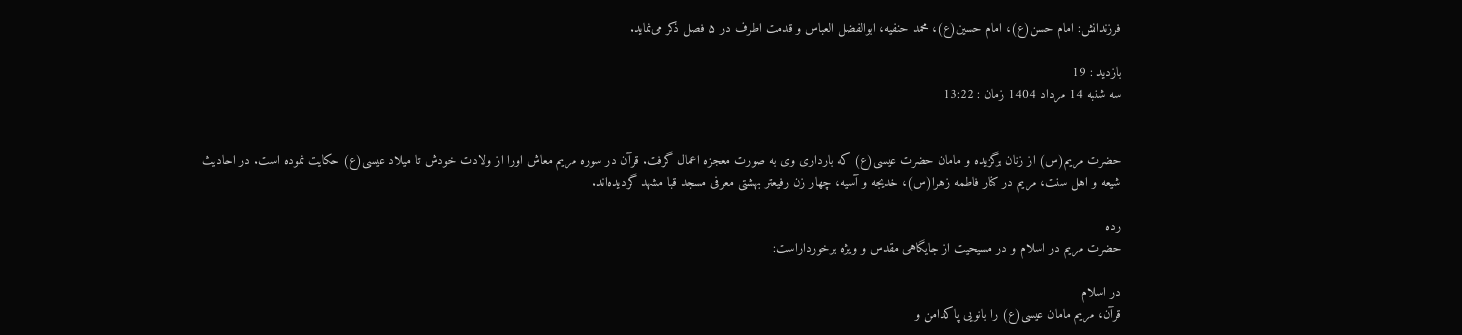فرزندانش‌: امام حسن(ع)، امام حسین(ع)، محمد حنفیه، ابوالفضل العباس و قدمت اطرف در ۵ فصل‌ ذکر‌ می‌نماید.

بازدید : 19
سه شنبه 14 مرداد 1404 زمان : 13:22


حضرت مریم(س) از زنان برگزیده و مامان حضرت عیسی(ع) که بارداری وی به صورت معجزه اعمال گرفت. قرآن در سوره مریم معاش او‌را از ولادت خودش تا میلاد عیسی(ع) حکایت نموده است. در احادیث شیعه و اهل سنت، مریم در کنار فاطمه زهرا(س)، خدیجه و آسیه، چهار زن رفیعتر بهشتی معرفی مسجد قبا مشهد گردیده‌اند.

رده
حضرت مریم در اسلام و در مسیحیت از جایگاهی مقدس و ویژه برخوردار‌است:

در اسلام
قرآن، مریم مامان عیسی(ع) را بانویی پاکدامن و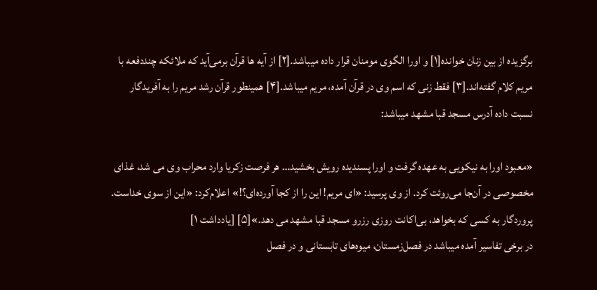برگزیده از بین زنان خوانده[۱] و او‌را الگوی مومنان قرار داده میباشد.[۲] از آیه ها قرآن برمی‌آید که ملائکه چنددفعه با مریم کلام گفته‌اند.[۳] فقط زنی که اسم وی در قرآن آمده، مریم میباشد.[۴] همینطور قرآن رشد مریم را به آفریدگار نسبت داده آدرس مسجد قبا مشهد میباشد:

«معبود او‌را به نیکویی به عهده گرفت و او‌را پسندیده رویش بخشید… هر فرصت زکریا وارد محراب وی می شد، غذای مخصوصی در آن‌جا می‌روئت کرد. از وی پرسید: «ای مریم! این را از کجا آورده‌ای؟!» اعلام‌کرد: «این از سوی خداست. پروردگار به کسی که بخواهد، بی‌اکانت روزی رزرو مسجد قبا مشهد می دهد.»[۵] [یادداشت ۱]
در برخی تفاسیر آمده میباشد در فصل‌زمستان، میوه‌های تابستانی و در فصل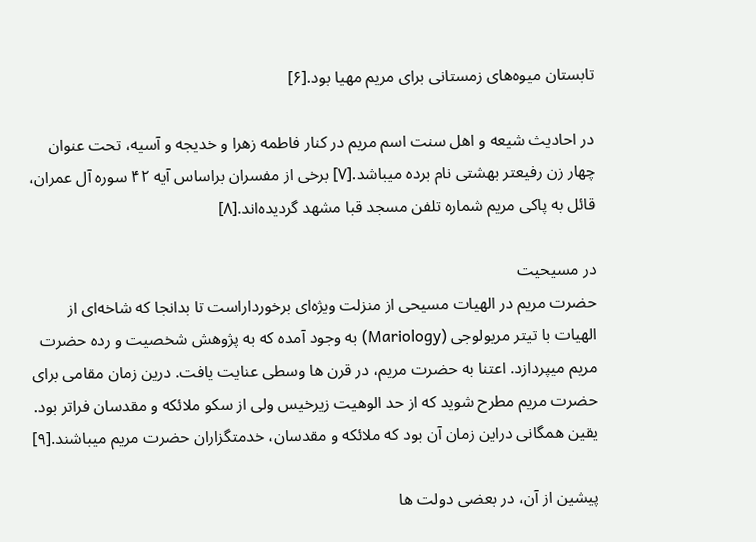تابستان میوه‌های زمستانی برای مریم مهیا بود.[۶]

در احادیث شیعه و اهل سنت اسم مریم در کنار فاطمه زهرا و خدیجه و آسیه، تحت عنوان چهار زن رفیعتر بهشتی نام برده میباشد.[۷] برخی از مفسران براساس آیه ۴۲ سوره آل عمران، قائل به پاکی مریم شماره تلفن مسجد قبا مشهد گردیده‌اند.[۸]

در مسیحیت
حضرت مریم در الهیات مسیحی از منزلت ویژه‌ای برخوردار‌است تا بدانجا که شاخه‌ای از الهیات با تیتر مریولوجی (Mariology) به وجود آمده که به پژوهش شخصیت و رده حضرت مریم میپردازد. اعتنا به حضرت مریم، در قرن ها وسطی عنایت یافت. درین زمان مقامی برای حضرت مریم مطرح شوید که از حد الوهیت زیر‌خیس ولی از سکو ملائکه و مقدسان فراتر بود. یقین همگانی در‌این زمان آن بود که ملائکه و مقدسان، خدمتگزاران حضرت مریم میباشند.[۹]

پیشین از آن، در بعضی دولت ها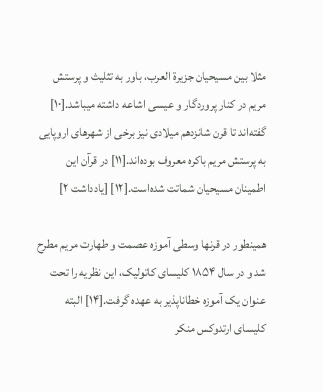مثلا بین مسیحیان جزیرة العرب، باور به تثلیث و پرستش مریم در کنار پروردگار و عیسی اشاعه داشته میباشد.[۱۰] گفته‌اند تا قرن شانزدهم میلادی نیز برخی از شهرهای اروپایی به پرستش مریم باکره معروف بوده‌اند.[۱۱] در قرآن این اطمینان مسیحیان شماتت شد‌ه‌است.[۱۲] [یادداشت ۲]

همینطور در قرنها وسطی آموزه عصمت و طهارت مریم مطرح شد و در سال ۱۸۵۴ کلیسای کاتولیک، این نظریه را تحت عنوان یک آموزه خطاناپذیر به عهده گرفت.[۱۴] البته کلیسای ارتدوکس منکر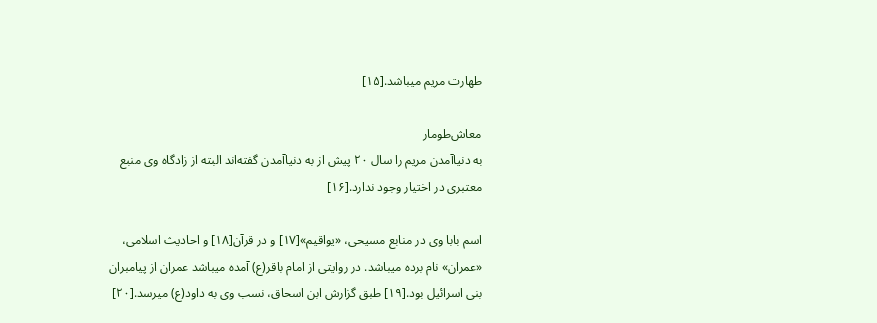طهارت مریم میباشد.[۱۵]

معاش‌طومار
به دنیاآمدن مریم را سال ۲۰ پیش از به دنیاآمدن گفته‌اند البته از زادگاه وی منبع معتبری در اختیار وجود ندارد.[۱۶]

اسم بابا وی در منابع مسیحی، «یواقیم»[۱۷] و در قرآن[۱۸] و احادیث اسلامی، «عمران» نام برده میباشد. در روایتی از امام باقر(ع) آمده میباشد عمران از پیامبران بنی اسرائیل بود.[۱۹] طبق گزارش ابن اسحاق، نسب وی به داود(ع) میرسد.[۲۰]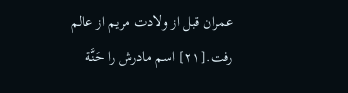عمران قبل از ولادت مریم از عالم رفت.[۲۱] اسم مادرش را حَنَّة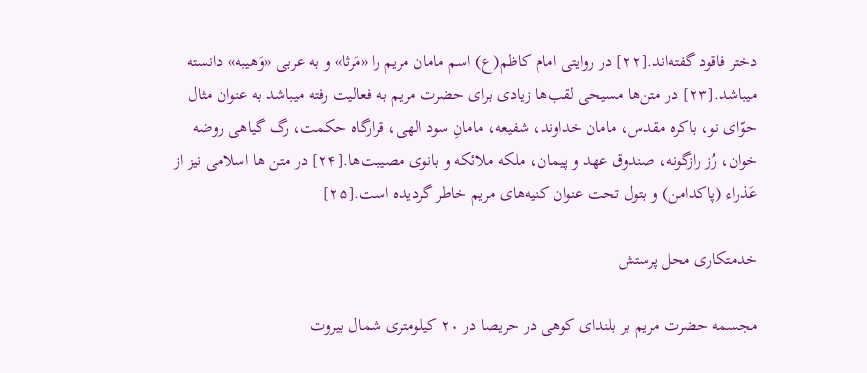دختر فاقود گفته‌اند.[۲۲] در روایتی امام کاظم(ع) اسم مامان مریم را «مَرثا» و به عربی «وَهیبه» دانسته میباشد.[۲۳] در متن‌ها مسیحی لقب‌ها زیادی برای حضرت مریم به فعالیت رفته میباشد به عنوان مثال حوّای نو، باکره مقدس، مامان خداوند، شفیعه، مامانِ سود الهی، قرارگاه حکمت، رگ گیاهی روضه خوان، رُز رازگونه، صندوق عهد و پیمان، ملکه ملائکه و بانوی مصیبت‌ها.[۲۴] در متن ها اسلامی نیز از عَذراء (پاکدامن) و بتول تحت عنوان کنیه‌های مریم خاطر گردیده است.[۲۵]

خدمتکاری محل پرستش

مجسمه حضرت مریم بر بلندای کوهی در حریصا در ۲۰ کیلومتری شمال بیروت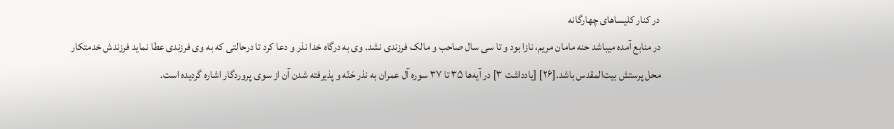در کنار کلیساهای چهارگانه
در منابع آمده میباشد حنه مامان مریم، نازا بود و تا سی سال صاحب و مالک فرزندی نشد. وی به درگاه خدا نذر و دعا کرد تا در‌حالتی که به وی فرزندی عطا نماید فرزندش خدمتکار محل پرستش بیت‌المقدس باشد.[۲۶] [یادداشت ۳] در آیه‌ها ۳۵ تا ۳۷ سوره آل عمران به نذر حَنّه و پذیرفته شدن آن از سوی پروردگار اشاره گردیده است.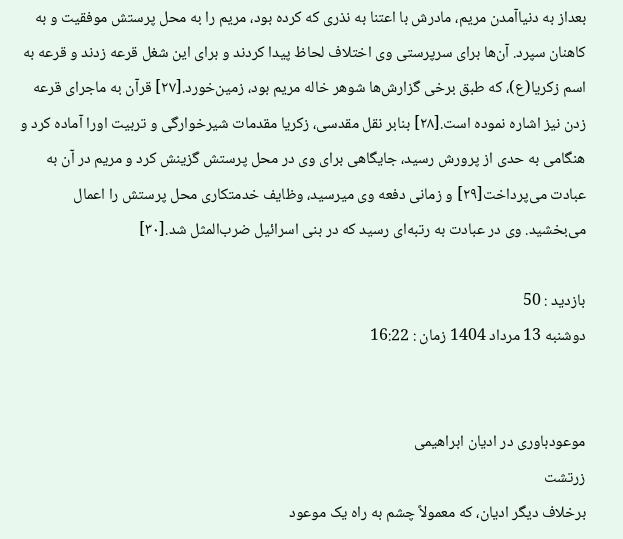بعداز به دنیاآمدن مریم، مادرش با اعتنا به نذری که کرده بود، مریم را به محل پرستش موفقیت و به کاهنان سپرد. آن‌ها برای سرپرستی وی اختلاف لحاظ پیدا کردند و برای این شغل قرعه زدند و قرعه به اسم زکریا(ع)، که طبق برخی گزارش‌ها شوهر خاله مریم بود، زمین‌خورد.[۲۷] قرآن به ماجرای قرعه زدن نیز اشاره نموده است.[۲۸] بنابر نقل مقدسی، زکریا مقدمات شیرخوارگی و تربیت او‌را آماده کرد و هنگامی به حدی از پرورش رسید، جایگاهی برای وی در محل پرستش گزینش کرد و مریم در آن به عبادت می‌پرداخت[۲۹] و زمانی دفعه وی میرسید، وظایف خدمتکاری محل پرستش را اعمال می‌بخشید. وی در عبادت به رتبه‌ای رسید که در بنی اسرائیل ضرب‌المثل شد.[۳۰]

بازدید : 50
دوشنبه 13 مرداد 1404 زمان : 16:22


موعودباوری در ادیان ابراهیمی
زرتشت
برخلاف دیگر ادیان، که معمولاً چشم به راه یک موعود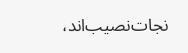نجات‌نصیب‌اند،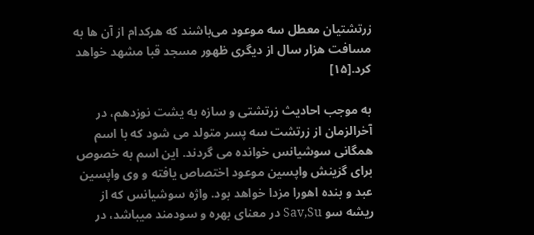زرتشتیان معطل سه موعود می‌باشند که هرکدام از آن ها به مسافت هزار سال از دیگری ظهور مسجد قبا مشهد خواهد کرد.[۱۵]

به موجب احادیث زرتشتی و سازه به یشت نوزدهم، در آخرالزمان از زرتشت سه پسر متولد می شود که با اسم همگانی سوشیانس خوانده می گردند. این اسم به خصوص برای گزینش واپسین موعود اختصاص یافته و وی واپسین عبد و بنده اهورا مزدا خواهد بود. واژه سوشیانس که از ریشه سو Sav,Su در معنای بهره و سودمند میباشد، در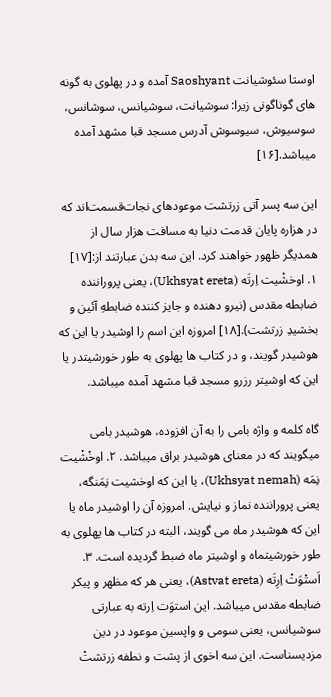اوستا سئوشیانت Saoshyant آمده و در پهلوی به گونه های گوناگونی زیرا: سوشیانت، سوشیانس، سوشانس، سوسیوش، سیوسوش آدرس مسجد قبا مشهد آمده میباشد.[۱۶]

این سه پسر آتی زرتشت موعودهای نجات‌قسمت‌اند که در هزاره پایان قدمت دنیا به مسافت هزار سال از همدیگر ظهور خواهند کرد. این سه بدن عبارتند از:[۱۷] ۱. اوخشْیت اِرتَه (Ukhsyat ereta)، یعنی پروراننده ضابطه مقدس (نیرو دهنده و جایز کننده ضابطهِ آئین و بخشیدِ زرتشت).[۱۸] امروزه این اسم را اوشیدر یا این که هوشیدر گویند، و در کتاب ها پهلوی به طور خورشیتدر یا این که اوشیتر رزرو مسجد قبا مشهد آمده میباشد.

گاه کلمه و واژه بامی را به آن افزوده، هوشیدر بامی میگویند که در معنای هوشیدر براق میباشد. ۲. اوخْشْیت نِمَه (Ukhsyat nemah)، یا این که اوخشیت نِمَنگه، یعنی پروراننده نماز و نیایش. امروزه آن را اوشیدر ماه یا این که هوشیدر ماه می گویند، البته در کتاب ها پهلوی به طور خورشیتماه و اوشیتر ماه ضبط گردیده است. ۳. اَستْوَتْ اِرِتَه (Astvat ereta)، یعنی هر که مظهر و پیکر ضابطه مقدس میباشد. این استوَت اِرته به عبارتی سوشیانس، یعنی سومی و واپسین موعود در دین مزدیسناست. این سه اخوی از پشت و نطفه زرتشتْ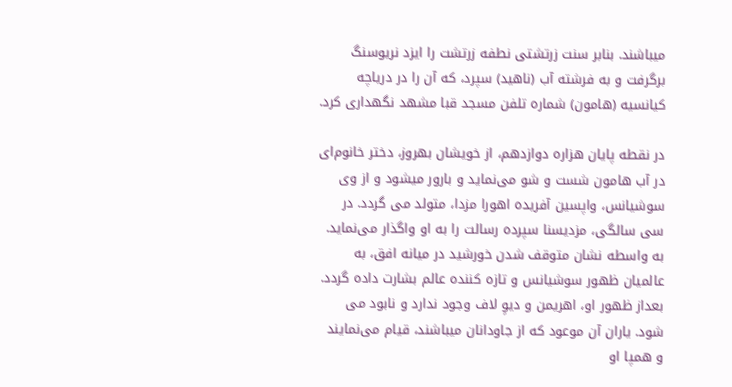میباشند. بنابر سنت زرتشتی نطفه زرتشت را ایزد نریوسنگ برگرفت و به فرشته آب (ناهید) سپرد، که آن را در دریاچه کیانسیه (هامون) شماره تلفن مسجد قبا مشهد نگهداری کرد.

در نقطه پايان هزاره دوازدهم، از خویشان بهروز، دختر خانوم‌ای در آب هامون شست و شو می‌نماید و بارور میشود و از وی سوشیانس، واپسین آفریده اهورا مزدا، متولد می گردد. در سی سالگی، مزدیسنا سپرده رسالت را به او واگذار می‌نماید. به واسطه نشان متوقف شدن خورشید در میانه افق، به عالمیان ظهور سوشیانس و تازه کننده عالم بشارت داده گردد. بعداز ظهور او، اهریمن و دیوِ لاف وجود ندارد و نابود می شود. یاران آن موعود که از جاودانان میباشند، قیام می‌نمایند و همپا او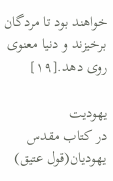خواهند بود تا مردگان برخیزند و دنیا معنوی روی دهد.[۱۹]

یهودیت
در کتاب مقدس یهودیان(قول عتیق)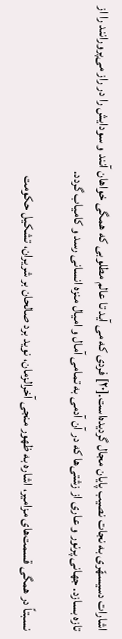اشارات دسیسهّری به نجات نصیب پایان مجال گردیده‌است.[۲۰] فردی که می آید تا عالم مطلوبی که همگی خواهان آنند و سودایش را در راز می‌پرورانند را از تازه بسازد. جهانی پر‌نور و عاری از زشتی‌ها که در آن آدمی به تمامی آمال و امیال منزه انسانی رسد و کامیاب گردد.

نسبتاً در همگی قسمت‌های مزامیر، اشاره به ظهور منجی آخرالزمان، نوید برد صالحان بر شریران، تشکیل حکومت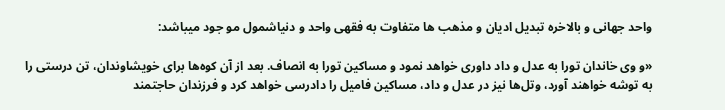واحد جهانی و بالاخره تبدیل ادیان و مذهب ها متفاوت به فقهی واحد و دنیا‌شمول مو جود میباشد:

«و وی خاندان تو‌را به عدل و داد داوری خواهد نمود و مساکین تو‌را به انصاف. بعد از آن کوه‌ها برای خویشاوندان، تن درستی را به توشه خواهند آورد، وتل‌ها نیز در عدل و داد، مساکین فامیل را دادرسی خواهد کرد و فرزندان حاجتمند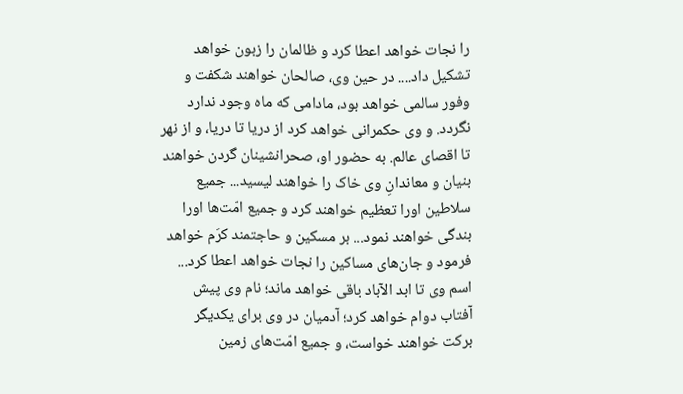را نجات خواهد اعطا کرد و ظالمان را زبون خواهد تشکیل داد.... در حین وی، صالحان خواهند شکفت و وفور سالمی خواهد بود، مادامی که ماه وجود ندارد نگردد. و وی حکمرانی خواهد کرد از دریا تا دریا، و از نهر تا اقصای عالم. به حضور او، صحرانشینان گردن خواهند بنیان و معاندانِ وی خاک را خواهند لیسید... جمیع سلاطین او‌را تعظیم خواهند کرد و جمیع امّت‌ها اورا بندگی خواهند نمود... بر مسکین و حاجتمند کرَم خواهد فرمود و جان‌های مساکین را نجات خواهد اعطا کرد... اسم وی تا ابد الآباد باقی خواهد ماند؛ نام وی پیش آفتاب دوام خواهد کرد؛ آدمیان در وی برای یکدیگر برکت خواهند خواست، و جمیع امّت‌های زمین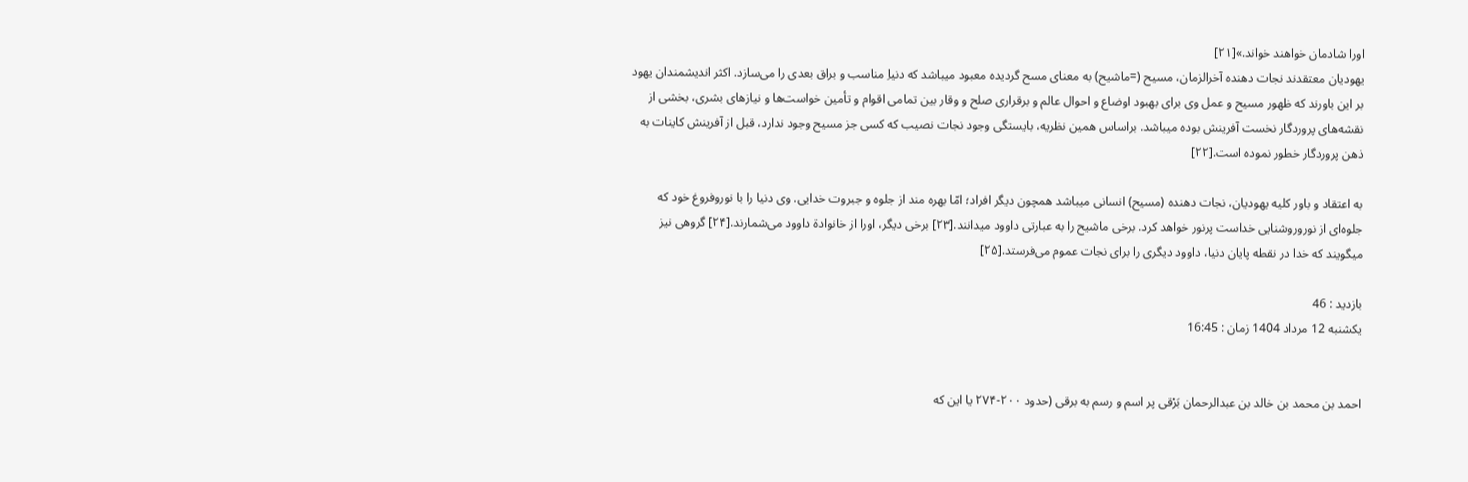او‌را شادمان خواهند خواند.»[۲۱]
یهودیان معتقدند نجات دهنده آخرالزمان، مسیح (=ماشیح) به معنای مسح گردیده معبود میباشد که دنیاِ مناسب و براق بعدی را می‌سازد. اکثر اندیشمندان یهود بر این باورند که ظهور مسیح و عمل وی برای بهبود اوضاع و احوال عالم و برقراری صلح و وقار بین تمامی اقوام و تأمین خواست‌ها و نیازهای بشری، بخشی از نقشه‌های پروردگار نخست آفرینش بوده میباشد. براساس همین نظریه، بایستگی وجود نجات نصیب که کسی جز مسیح وجود ندارد، قبل از آفرینش کاینات به ذهن پروردگار خطور نموده است.[۲۲]

به اعتقاد و باور کلیه یهودیان، نجات دهنده (مسیح) انسانی میباشد همچون دیگر افراد؛ امّا بهره مند از جلوه و جبروت خدایی. وی دنیا را با نوروفروغ خود که جلوه‌ای از نوروروشنایی خداست پر‌نور خواهد کرد. برخی ماشیح را به عبارتی داوود میدانند.[۲۳] برخی دیگر، اورا از خانوادة داوود می‌شمارند.[۲۴] گروهی نیز میگویند که خدا در نقطه پایان دنیا، داوود دیگری را برای نجات عموم می‌فرستد.[۲۵]

بازدید : 46
يکشنبه 12 مرداد 1404 زمان : 16:45


احمد بن محمد بن خالد بن عبدالرحمان بَرْقی پر اسم و رسم به برقی (حدود ۲۰۰-۲۷۴ یا این که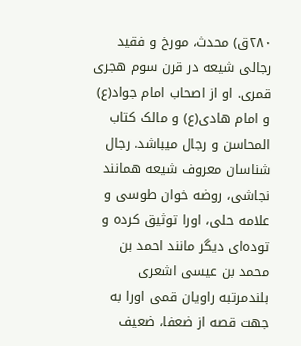۲۸۰ق) محدث، مورخ و فقید رجالی شیعه در قرن سوم هجری قمری. او از اصحاب امام جواد(ع) و امام هادی(ع) و مالک کتاب المحاسن و رجال میباشد. رجال شناسان معروف شیعه همانند نجاشی، روضه خوان طوسی و علامه حلی، اورا توثیق کرده و توده‌ای دیگر مانند احمد بن محمد بن عیسی اشعری بلندمرتبه راویان قمی او‌را به جهت قصه از ضعفا، ضعیف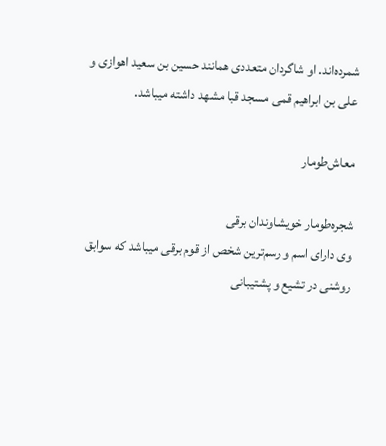شمرده‌اند. او شاگردان متعددی همانند حسین بن سعید اهوازی و علی بن ابراهیم قمی مسجد قبا مشهد داشته میباشد.

معاش‌طومار

شجره‌طومار خویشاوندان برقی
وی دارای اسم و رسم‌ترین شخص از قوم برقی میباشد که سوابق روشنی در تشیع و پشتیبانی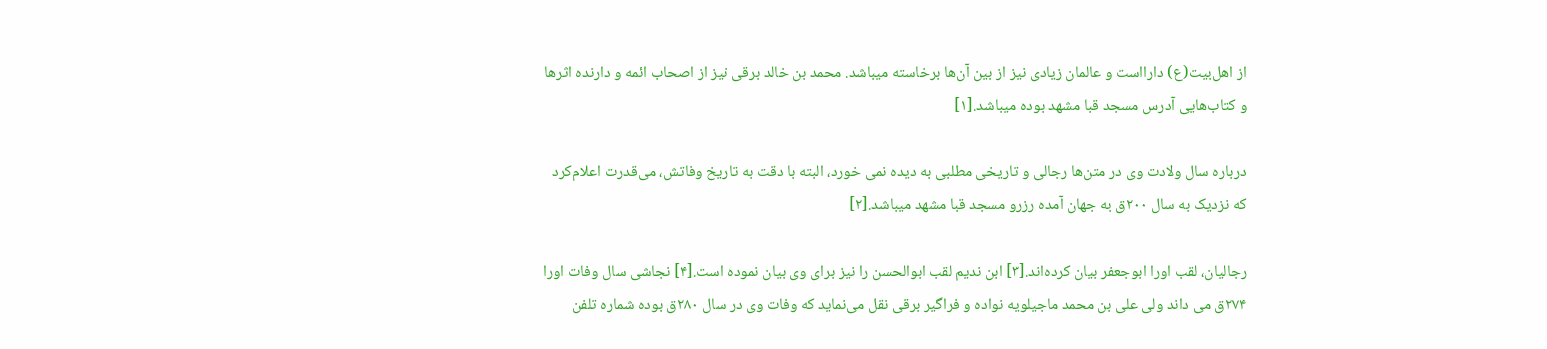از اهل‌بیت(ع) دارااست و عالمان زیادی نیز از بین آن‌ها برخاسته میباشد. محمد بن خالد برقی نیز از اصحاب ائمه و دارنده اثرها و کتاب‌هایی آدرس مسجد قبا مشهد بوده میباشد.[۱]

درباره سال ولادت وی در متن‌ها رجالی و تاریخی مطلبی به دیده نمی خورد، البته با دقت به تاریخ وفاتش، می‌قدرت اعلام‌کرد که نزدیک به سال ۲۰۰ق به جهان آمده رزرو مسجد قبا مشهد میباشد.[۲]

رجالیان، لقب او‌را ابوجعفر بیان کرده‌اند.[۳] ابن ندیم لقب ابوالحسن را نیز برای وی بیان نموده است.[۴] نجاشی سال وفات او‌را ۲۷۴ق می داند ولی علی بن محمد ماجیلویه نواده و فراگیر برقی نقل می‌نماید که وفات وی در سال ۲۸۰ق بوده شماره تلفن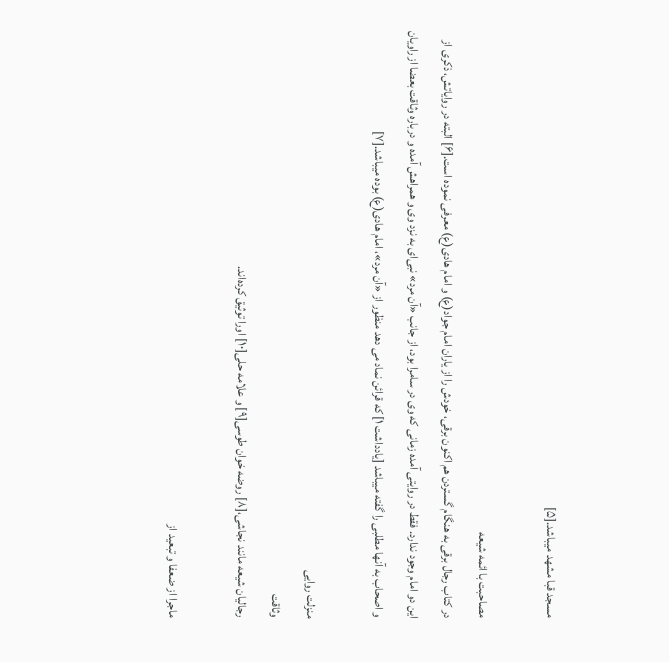مسجد قبا مشهد میباشد.[۵]

مصاحبت با ائمه شیعه
در کتاب رجال برقی به هنگام گستردن هم اکنون برقی، خودش را از یاران امام جواد(ع) و امام هادی(ع) معرفی نموده است.[۶] البته در روایاتش، ذکری از این دو امام وجود ندارد. فقط در روایتی آمده زمانی که وی در سامرا بود، از جانب «آن مرد» نبی‌ای به نزد وی و همراهش آمده و درباره وثاقت بعضا از راویان و اصحاب به آنها مطلبی را گفته میباشد [یادداشت ۱] که قرائن نماد می دهد منظور از «آن مرد»، امام هادی(ع) بوده میباشد.[۷]

منزلت روایی
وثاقت
رجالیان شیعه مانند نجاشی،[۸] روضه خوان طوسی[۹] و علامه حلی[۱۰] اورا توثیق کرده‌اند.

ماجرا از ضعفا و تبعید از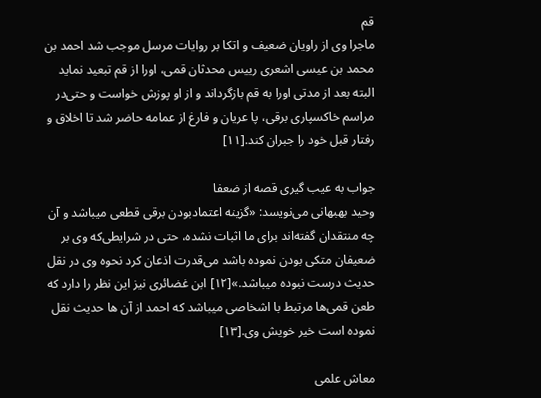قم
ماجرا وی از راویان ضعیف و اتکا بر روایات مرسل موجب شد احمد بن محمد بن عیسی اشعری رییس محدثان قمی، او‌را از قم تبعید نماید البته بعد از مدتی او‌را به قم بازگرداند و از او پوزش خواست و حتی‌د‌ر مراسم خاکسپاری برقی، پا عریان و فارغ از عمامه حاضر شد تا اخلاق و رفتار قبل خود را جبران کند.[۱۱]

جواب به عیب گیری قصه از ضعفا
وحید بهبهانی می‌نویسد: «گزینه اعتمادبودن برقی قطعی میباشد و آن چه منتقدان گفته‌اند برای ما اثبات نشده، حتی در شرایطی‌که وی بر ضعیفان متکی بودن نموده باشد می‌قدرت اذعان کرد نحوه وی در نقل حدیث درست نبوده میباشد.»[۱۲] ابن غضائری نیز این نظر را دارد که طعن قمی‌ها مرتبط با اشخاصی میباشد که احمد از آن ها حدیث نقل نموده است خیر خویش وی.[۱۳]

معاش علمی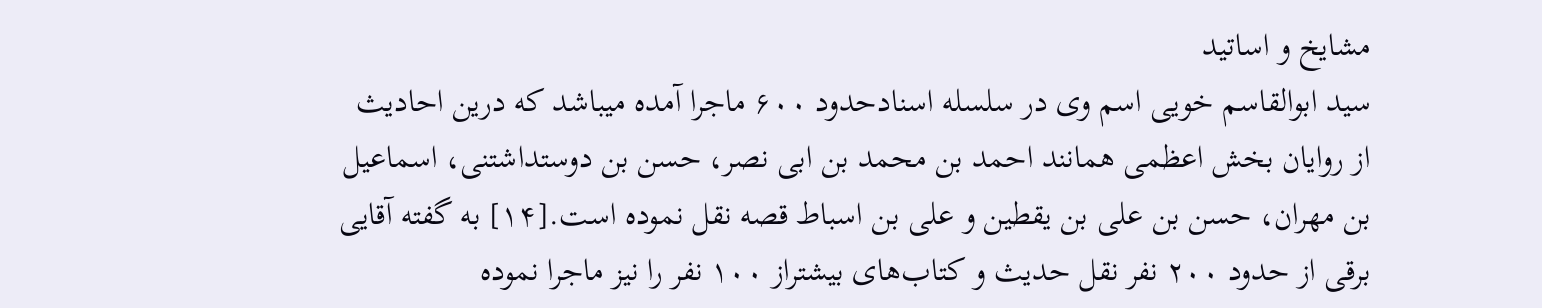مشایخ و اساتید
سید ابوالقاسم خویی اسم وی در سلسله اسنادحدود ۶۰۰ ماجرا آمده میباشد که درین احادیث از روایان بخش اعظمی همانند احمد بن محمد بن ابی نصر، حسن بن دوستداشتنی، اسماعیل بن مهران، حسن بن علی بن یقطین و علی بن اسباط قصه نقل نموده است.[۱۴] به گفته آقایی برقی از حدود ۲۰۰ نفر نقل حدیث و کتاب‌های بیشتراز ۱۰۰ نفر را نیز ماجرا نموده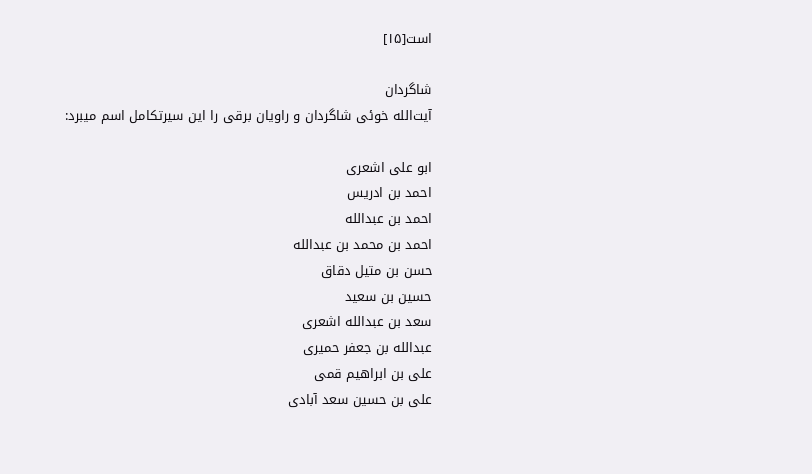است[۱۵]

شاگردان
آیت‌الله خوئی شاگردان و راویان برقی را این سیرتکامل اسم میبرد:

ابو علی اشعری
احمد بن ادریس
احمد بن عبدالله
احمد بن محمد بن عبدالله
حسن بن متیل دقاق
حسین بن سعید
سعد بن عبدالله اشعری
عبدالله بن جعفر حمیری
علی بن ابراهیم قمی
علی بن حسین سعد آبادی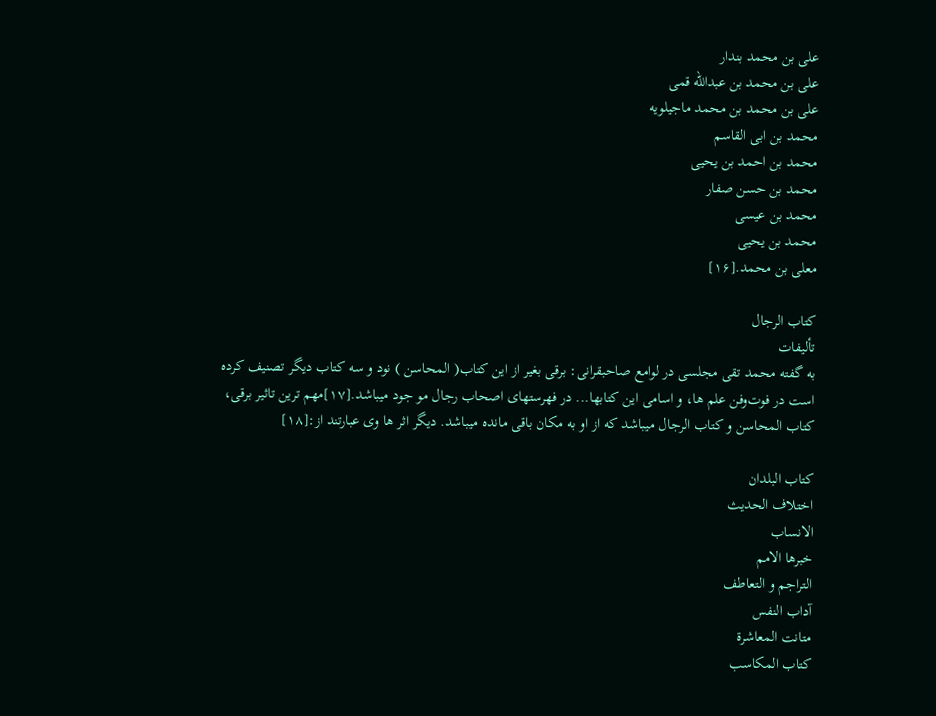علی بن محمد بندار
علی بن محمد بن عبدالله قمی
علی بن محمد بن محمد ماجیلویه
محمد بن ابی القاسم
محمد بن احمد بن یحیی
محمد بن حسن صفار
محمد بن عیسی
محمد بن یحیی
معلی بن محمد.[۱۶]

کتاب الرجال
تألیفات
به گفته محمد تقی مجلسی در لوامع صاحبقرانی: برقی بغير از اين كتاب( المحاسن ) نود و سه كتاب ديگر تصنيف کرده است در فوت‌و‌فن علم ها، و اسامى اين كتابها... در فهرستهاى اصحاب رجال مو جود میباشد.[۱۷]مهم ترین تاثیر برقی، کتاب المحاسن و کتاب الرجال میباشد که از او به مکان باقی مانده میباشد. دیگر اثر ها وی عبارتند از:[۱۸]

کتاب البلدان
اختلاف الحدیث
الانساب
خبر‌ها الامم
التراجم و التعاطف
آداب النفس
متانت المعاشرة
کتاب المکاسب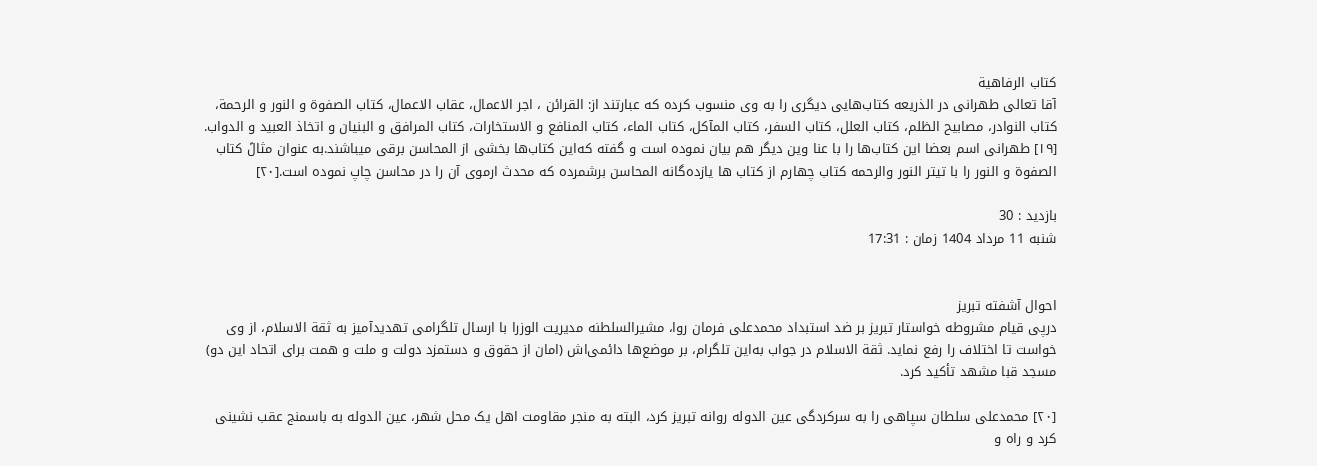کتاب الرفاهیة
آقا تعالی طهرانی در الذریعه کتاب‌هایی دیگری را به وی منسوب کرده که عبارتند از: القرائن ، اجر الاعمال، عقاب الاعمال، كتاب الصفوة و النور و الرحمة، کتاب النوادر، مصابیح الظلم، کتاب العلل، کتاب السفر، كتاب المآكل، كتاب الماء، كتاب المنافع و الاستخارات، كتاب المرافق و البنيان و اتخاذ العبيد و الدواب. [۱۹] طهرانی اسم بعضا این کتاب‌ها را با عنا وین دیگر هم بیان نموده است و گفته که‌این کتاب‌ها بخشی از المحاسن برقی میباشند.به عنوان مثالً کتاب الصفوة و النور را با تیتر النور والرحمه کتاب چهارم از کتاب ها یازده‌گانه المحاسن برشمرده که محدث ارموی آن را در محاسن چاپ نموده است.[۲۰]

بازدید : 30
شنبه 11 مرداد 1404 زمان : 17:31


احوال آشفته تبریز
درپی قیام مشروطه خواستار تبریز بر ضد استبداد محمدعلی فرمان روا، مشیرالسلطنه مدیریت الوزرا با ارسال تلگرامی تهدیدآمیز به ثقة الاسلام، از وی خواست تا اختلاف را رفع نماید. ثقة الاسلام در جواب به‌این تلگرام، بر موضع‌ها دائمی‌اش (امان از حقوق و دستمزد دولت و ملت و همت برای اتحاد این دو) مسجد قبا مشهد تأکید کرد.

[۲۰] محمدعلی سلطان سپاهی را به سرکردگی عین الدوله روانه تبریز کرد، البته به منجر مقاومت اهل یک محل شهر، عین الدوله به باسمنج عقب نشینی کرد و راه و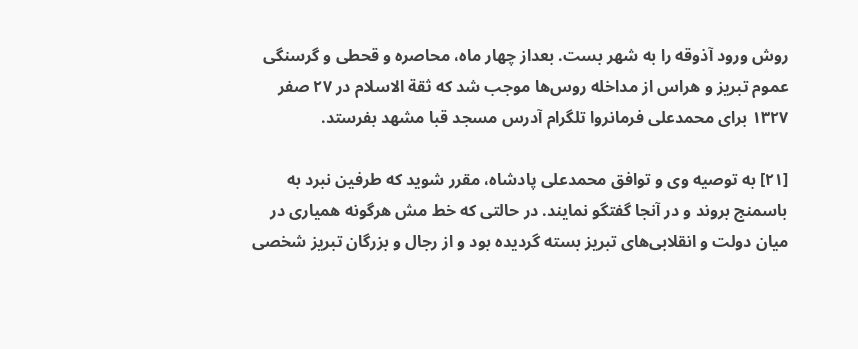روش ورود آذوقه را به شهر بست. بعداز چهار ماه، محاصره و قحطی و گرسنگی عموم تبریز و هراس از مداخله روس‌ها موجب شد که ثقة الاسلام در ۲۷ صفر ۱۳۲۷ برای محمدعلی فرمانروا تلگرام آدرس مسجد قبا مشهد بفرستد.

[۲۱] به توصیه وی و توافق محمدعلی پادشاه، مقرر شوید که طرفین نبرد به باسمنج بروند و در آنجا گفتگو نمایند. در حالتی که خط مش هرگونه همیاری در میان دولت و انقلابی‌های تبریز بسته گردیده بود و از رجال و بزرگان تبریز شخصی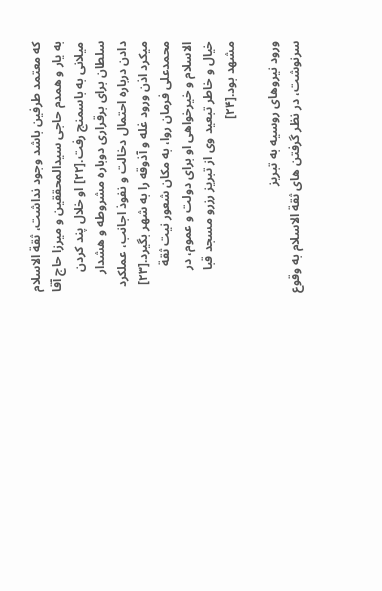که معتمد طرفین باشد وجود نداشت، ثقة الاسلام به یار و همدم حاجی سیدالمحققین و میرزا حاج آقا میلانی به باسمنج رفت.[۲۲] او خلال پند کردن سلطان برای برقراری دوباره مشروطه و هشدار دادن درباره احتمال دخالت و نفوذ اجانب، عملکرد میکرد اذن ورود غله و آذوقه را به شهر بگیرد.[۲۳] محمدعلی فرمان روا، به مکان شعور نیت ثقة الاسلام و خیرخواهی او برای دولت و عموم، در خیال و خاطر تبعید وی از تبریز رزرو مسجد قبا مشهد بود.[۲۴]

ورود نیروهای روسیه به تبریز
سرنوشت، در نظر گرفتن های ثقة الاسلام به وقوع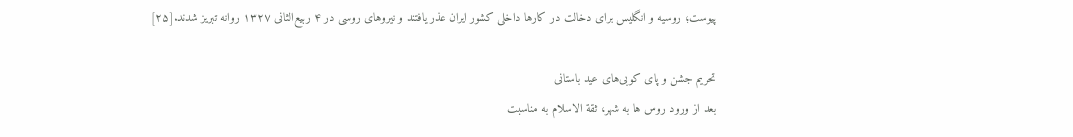پیوست؛ روسیه و انگلیس برای دخالت در کارها داخلی کشور ایران عذر یافتند و نیروهای روسی در ۴ ربیع‌الثانی ۱۳۲۷ روانه تبریز شدند.[۲۵]

تحریم جشن و پای کوبی‌های عید باستانی
بعد از ورود روس ها به شهر، ثقة الاسلام به مناسبت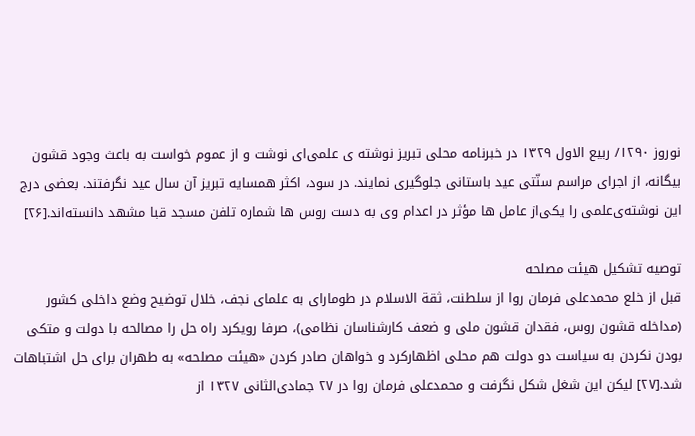نوروز ۱۲۹۰/ ربیع الاول ۱۳۲۹ در خبرنامه محلی تبریز نوشته ی علمی‌ای نوشت و از عموم خواست به باعث وجود قشون بیگانه، از اجرای مراسم سنّتی عید باستانی جلوگیری نمایند. در سود، اکثر همسایه تبریز آن سال عید نگرفتند. بعضی درج این نوشته‌ی‌علمی را یکی‌از عامل ها مؤثر در اعدام وی به دست روس ها شماره تلفن مسجد قبا مشهد دانسته‌اند.[۲۶]

توصیه تشکیل هیئت مصلحه
قبل از خلع محمدعلی فرمان روا از سلطنت، ثقة الاسلام در طومار‌ای به علمای نجف، خلال توضیح وضع داخلی کشور (مداخله قشون روس، فقدان قشون ملی و ضعف کارشناسان نظامی)، صرفا رویکرد راه حل را مصالحه با دولت و متکی بودن نکردن به سیاست دو دولت هم محلی اظهار‌کرد و خواهان صادر کردن «هیئت مصلحه» به طهران برای حل اشتباهات شد.[۲۷] لیکن این شغل شکل نگرفت و محمدعلی فرمان روا در ۲۷ جمادی‌الثانی ۱۳۲۷ از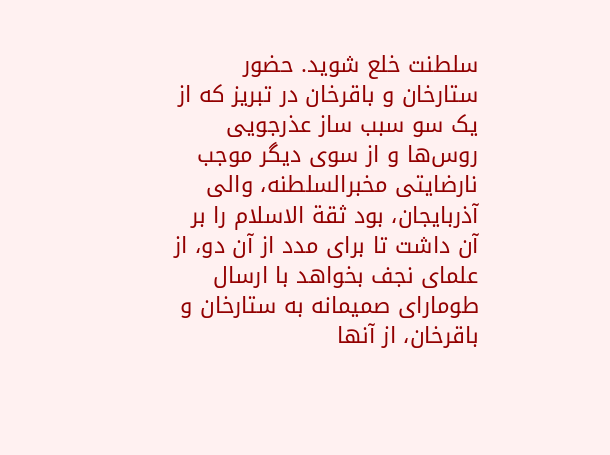سلطنت خلع شوید. حضور ستارخان و باقرخان در تبریز که از یک سو سبب ساز عذر‌جویی روس‌ها و از سوی دیگر موجب نارضایتی مخبرالسلطنه، والی آذربایجان، بود ثقة الاسلام را بر آن داشت تا برای مدد از آن دو، از علمای نجف بخواهد با ارسال طومار‌ای صمیمانه به ستارخان و باقرخان، از آنها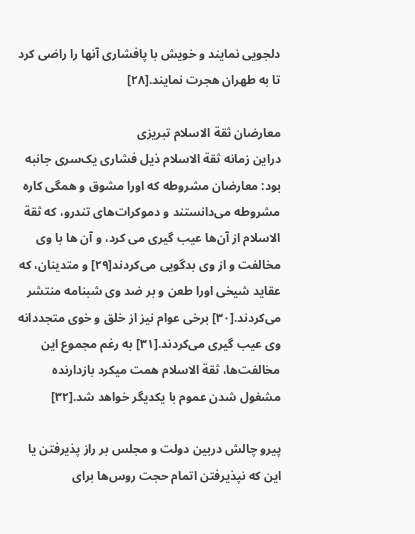دلجویی نمایند و خویش با پافشاری آنها را راضی کرد تا به طهران هجرت نمایند.[۲۸]

معارضان ثقة الاسلام تبریزی
در‌این زمانه ثقة الاسلام ذیل فشاری یک‌سری جانبه بود: معارضان مشروطه که اورا مشوق و همگی کاره مشروطه می‌دانستند و دموکرات‌های تندرو، که ثقة الاسلام از آن‌ها عیب گیری می کرد، و آن ها با وی مخالفت و از وی بدگویی می‌کردند[۲۹] و متدینان، که عقاید شیخی او‌را طعن و بر ضد وی شبنامه منتشر می‌کردند.[۳۰] برخی عوام نیز از خلق و خوی متجددانه وی عیب گیری می‌کردند.[۳۱] به رغم مجموع این مخالفت‌ها، ثقة الاسلام همت میکرد بازدارنده مشغول شدن عموم با یکدیگر خواهد شد.[۳۲]

پیرو چالش دربین دولت و مجلس بر راز پذیرفتن یا این که نپذیرفتن اتمام حجت روس‌ها برای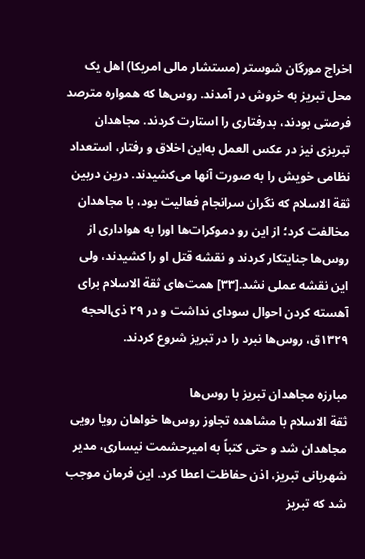اخراج مورگان شوستر (مستشار مالی امریکا) اهل یک محل تبریز به خروش در آمدند. روس‌ها که همواره مترصد فرصتی بودند، بدرفتاری را استارت کردند. مجاهدان تبریزی نیز در عکس العمل به‌این اخلاق و رفتار، استعداد نظامی خویش را به صورت آنها می‌کشیدند. درین دربین ثقة الاسلام که نگران سرانجام فعالیت بود، با مجاهدان مخالفت کرد؛ از این رو دموکرات‌ها او‌را به هواداری از روس‌ها جنایتکار کردند و نقشه قتل او را کشیدند، ولی این نقشه عملی نشد.[۳۳] همت‌های ثقة الاسلام برای آهسته کردن احوال سود‌ای نداشت و در ۲۹ ذی‌الحجه ۱۳۲۹ق، روس‌ها نبرد را در تبریز شروع کردند.

مبارزه مجاهدان تبریز با روس‌ها
ثقة الاسلام با مشاهده تجاوز روس‌ها خواهان رویا رویی مجاهدان شد و حتی کتباً به امیرحشمت نیساری، مدیر شهربانی تبریز، اذن حفاظت اعطا کرد. این فرمان موجب شد که تبریز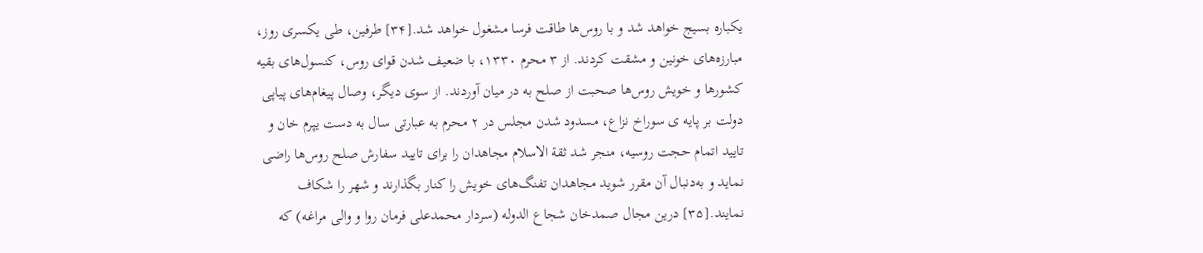یکباره بسیج خواهد شد و با روس‌ها طاقت فرسا مشغول خواهد شد.[۳۴] طرفین، طی یکسری روز، مبارزه‌های خونین و مشقت کردند. از ۳ محرم ۱۳۳۰، با ضعیف شدن قوای روس، کنسول‌های بقیه کشورها و خویش روس‌ها صحبت از صلح به در میان آوردند. از سوی دیگر، وصال پیغام‌های پیاپی دولت بر پایه ی سوراخ نزاع، مسدود شدن مجلس در ۲ محرم به عبارتی سال به دست یپرم خان و تایید اتمام حجت روسیه، منجر شد ثقة الاسلام مجاهدان را برای تایید سفارش صلح روس‌ها راضی نماید و به‌دنبال آن مقرر شوید مجاهدان تفنگ‌های خویش را کنار بگذارند و شهر را شکاف نمایند.[۳۵] درین مجال صمدخان شجاع الدوله (سردار محمدعلی فرمان روا و والی مراغه) که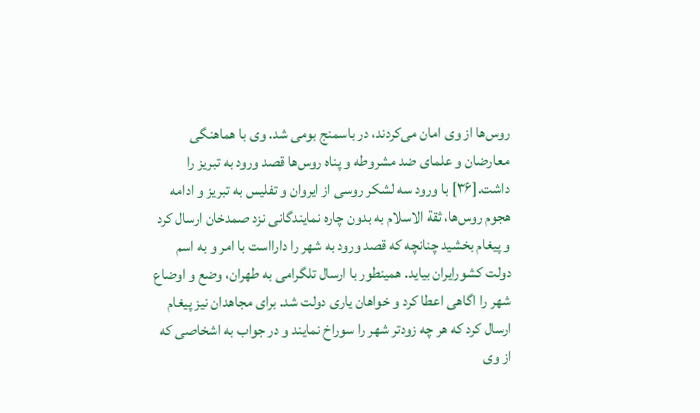روس‌ها از وی امان می‌کردند، در باسمنج بومی شد. وی با هماهنگی معارضان و علمای ضد مشروطه و پناه روس‌ها قصد ورود به تبریز را داشت.[۳۶] با ورود سه لشکر روسی از ایروان و تفلیس به تبریز و ادامه هجوم روس‌ها، ثقة الاسلام به بدون چاره نمایندگانی نزد صمدخان ارسال کرد و پیغام بخشید چنانچه که قصد ورود به شهر را دارااست با امر و به اسم دولت کشور‌ایران بیاید. همینطور با ارسال تلگرامی به طهران، وضع و اوضاع شهر را اگاهی اعطا کرد و خواهان یاری دولت شد. برای مجاهدان نیز پیغام ارسال کرد که هر چه زودتر شهر را سوراخ نمایند و در جواب به اشخاصی که از وی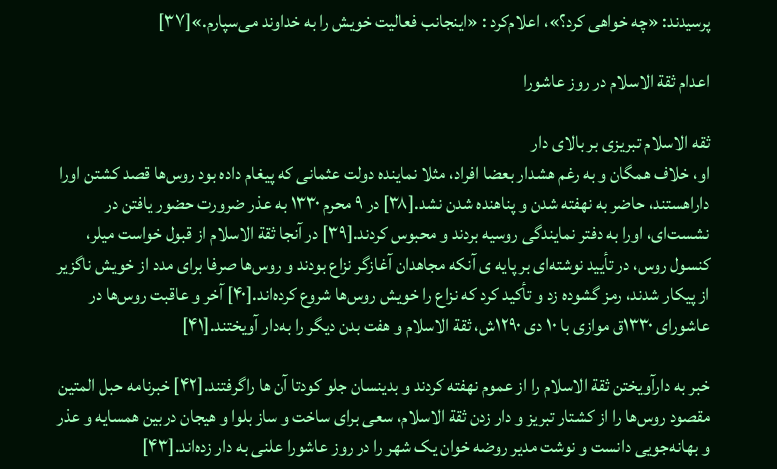پرسیدند: «چه خواهی کرد؟»، اعلام‌کرد : «اینجانب فعالیت خویش را به خداوند می‌سپارم.»[۳۷]

اعدام ثقة الاسلام در روز عاشورا

ثقه الاسلام تبریزی بر بالای دار
او، خلاف همگان و به رغم هشدار بعضا افراد، مثلا نماینده دولت عثمانی که پیغام داده بود روس‌ها قصد کشتن او‌را دارا‌هستند، حاضر به نهفته شدن و پناهنده شدن نشد.[۳۸] در ۹ محرم ۱۳۳۰ به عذر ضرورت حضور یافتن در نشست‌ای، او‌را به دفتر نمایندگی روسیه بردند و محبوس کردند.[۳۹] در آنجا ثقة الاسلام از قبول خواست میلر، کنسول روس، در تأیید نوشته‌ای بر پایه ی آنکه مجاهدان آغازگر نزاع بودند و روس‌ها صرفا برای مدد از خویش ناگزیر از پیکار شدند، رمز گشوده زد و تأکید کرد که نزاع را خویش روس‌ها شروع کرده‌اند.[۴۰] آخر و عاقبت روس‌ها در عاشورای ۱۳۳۰ق موازی با ۱۰ دی ۱۲۹۰ش، ثقة الاسلام و هفت بدن دیگر را به‌دار آویختند.[۴۱]

خبر به دارآویختن ثقة الاسلام را از عموم نهفته کردند و بدینسان جلو کودتا آن ها راگرفتند.[۴۲] خبرنامه حبل المتین مقصود روس‌ها را از کشتار تبریز و‌ دار زدن ثقة الاسلام، سعی برای ساخت و ساز بلوا و هیجان دربین همسایه و عذر و بهانه‌جویی دانست و نوشت مدیر روضه خوان یک شهر را در روز عاشورا علنی به‌ دار زده‌اند.[۴۳]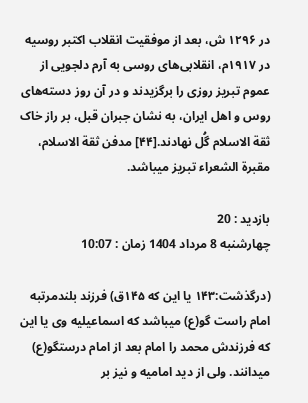در ۱۲۹۶ ش، بعد از موفقیت انقلاب اکتبر روسیه در ۱۹۱۷م، انقلابی‌های روسی به آرم دلجویی از عموم تبریز روزی را برگزیدند و در آن روز دسته‌های روس و اهل ایران، به نشان جبران قبل، بر راز خاک ثقة الاسلام گُل نهادند.[۴۴] مدفن ثقة الاسلام، مقبرة الشعراء تبریز میباشد.

بازدید : 20
چهارشنبه 8 مرداد 1404 زمان : 10:07

(درگذشت:۱۴۳ یا این که ۱۴۵ق) فرزند بلندمرتبه امام راست گو(ع‌) میباشد که‌ اسماعیلیه وی یا این که فرزندش محمد را امام بعد از امام درستگو(ع) میدانند. ولی از دید امامیه و نیز بر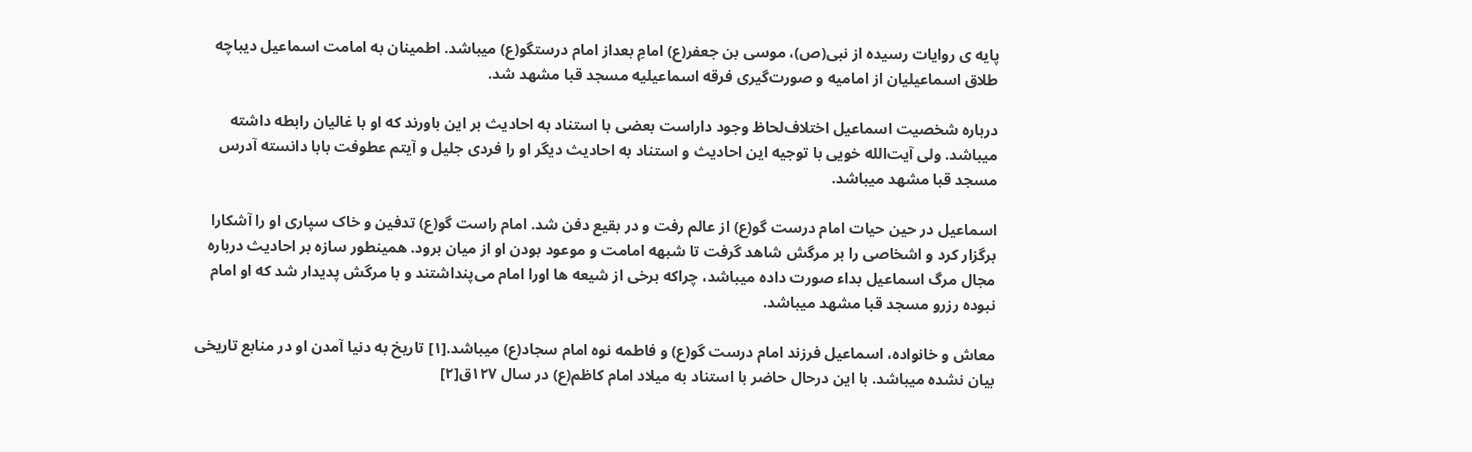پایه ی روایات رسیده از نبی(ص)، موسی بن جعفر(ع) امامِ بعداز امام درستگو(ع) میباشد. اطمینان به امامت اسماعیل دیباچه طلاق اسماعیلیان از امامیه و صورت‌گیری فرقه اسماعیلیه مسجد قبا مشهد شد.

درباره شخصیت اسماعیل اختلاف‌لحاظ وجود داراست بعضی با استناد به احادیث بر این باورند که او با غالیان رابطه داشته میباشد. ولی آیت‌الله خویی با توجیه این احادیث و استناد به احادیث دیگر او را فردی جلیل و آیتم عطوفت بابا دانسته آدرس مسجد قبا مشهد میباشد.

اسماعیل در حین حیات امام درست گو(ع) از عالم رفت و در بقیع دفن شد. امام راست گو(ع) تدفین و خاک سپاری او را آشکارا برگزار کرد و اشخاصی را بر مرگش شاهد گرفت تا شبهه امامت و موعود بودن او از میان برود. همینطور سازه بر احادیث درباره مجال مرگ اسماعیل بداء صورت داده میباشد، چراکه برخی از شیعه ها اورا امام می‌پنداشتند و با مرگش پدیدار شد که او امام نبوده رزرو مسجد قبا مشهد میباشد.

معاش و خانواده، اسماعیل فرزند امام درست گو(ع) و فاطمه نوه امام سجاد(ع) میباشد.[۱] تاریخ‌ به دنیا آمدن او در منابع تاریخی بیان نشده میباشد. با این درحال حاضر با استناد به میلاد امام کاظم(ع) در سال ۱۲۷ق[۲]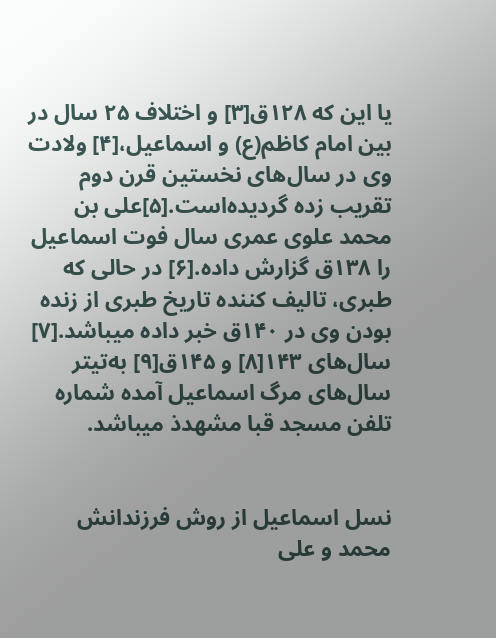یا این که ۱۲۸ق[۳] و اختلاف ۲۵ سال در بین امام کاظم(ع) و اسماعیل،[۴] ولادت وی در سال‌های نخستین قرن دوم تقریب زده گردیده‌است.[۵]علی بن محمد علوی عمری سال فوت اسماعیل را ۱۳۸ق گزارش داده.[۶] در حالی که طبری، تالیف کننده تاریخ طبری از زنده بودن وی در ۱۴۰ق خبر داده میباشد.[۷] سال‌های ۱۴۳[۸] و ۱۴۵ق[۹] به‌تیتر سال‌های مرگ اسماعیل آمده شماره تلفن مسجد قبا مشهدذ میباشد.


نسل اسماعیل از روش فرزندانش محمد و علی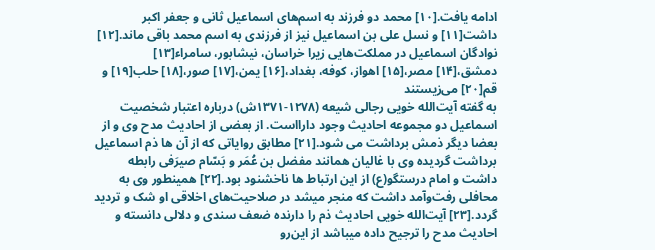ادامه یافت.[۱۰] محمد دو فرزند به اسم‌های اسماعیل ثانی و جعفر اکبر داشت[۱۱] و نسل علی بن اسماعیل نیز از فرزندی به اسم محمد باقی ماند.[۱۲]
نوادگان اسماعیل در مملکت‌هایی زیرا خراسان، نیشابور، سامراء[۱۳] دمشق،[۱۴] مصر،[۱۵] اهواز، کوفه، بغداد،[۱۶] یمن،[۱۷] صور،[۱۸] حلب[۱۹] و قم[۲۰] می‌زیستند
به گفته آیت‌الله خویی رجالی شیعه (۱۲۷۸-۱۳۷۱ش) درباره اعتبار شخصیت اسماعیل دو مجموعه احادیث وجود دارااست. از بعضی از احادیث مدح وی و از بعضا دیگر ذمش برداشت می شود.[۲۱] مطابق روایاتی که از آن ها ذم اسماعیل‌ برداشت گردیده وی با غالیان‌ همانند مفضل بن عُمَر و بَسّام صیرَفی رابطه داشت و امام درستگو(ع) از این‌ ارتباط ها ناخشنود بود.[۲۲] همینطور وی به محافلی‌ رفت‌وآمد داشت که‌ منجر‌ میشد در صلاحیت‌های اخلاقی‌ او شک و تردید گردد.[۲۳] آیت‌الله خویی احادیث ذم را دارنده ضعف سندی و دلالی دانسته و احادیث مدح را ترجیح داده میباشد از این‌رو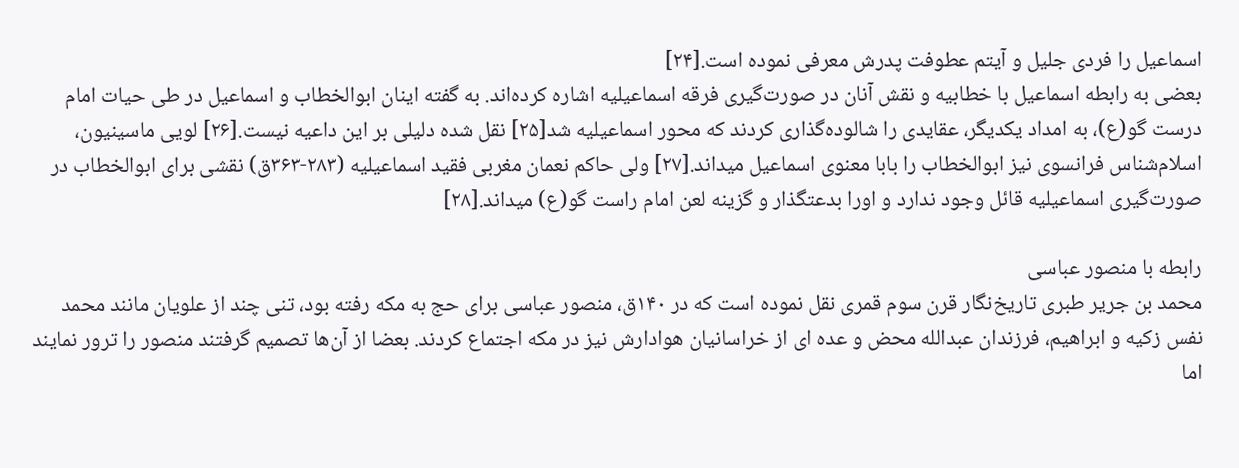اسماعیل را فردی جلیل و آیتم عطوفت پدرش معرفی نموده است.[۲۴]
بعضی به رابطه اسماعیل‌ با خطابیه و نقش‌ آنان در صورت‌گیری‌ فرقه اسماعیلیه‌ اشاره کرده‌اند. به گفته اینان ابوالخطاب و اسماعیل‌ در طی‌ حیات‌ امام‌ درست گو‌(ع‌)، به امداد یکدیگر، عقایدی را شالوده‌گذاری کردند که‌ محور‌ اسماعیلیه شد[۲۵] نقل شده دلیلی بر این داعیه نیست.[۲۶] لویی ماسینیون‌، اسلام‌شناس فرانسوی نیز ابوالخطاب‌ را بابا معنوی اسماعیل میداند.[۲۷] ولی حاکم نعمان مغربی فقید اسماعیلیه (۲۸۳-۳۶۳ق) نقشی برای ابوالخطاب در صورت‌گیری اسماعیلیه قائل وجود ندارد و او‌را بدعتگذار و گزینه لعن امام راست گو(ع) میداند.[۲۸]

رابطه با منصور عباسی
محمد بن جریر طبری تاریخ‌نگار قرن سوم قمری نقل نموده است که در ۱۴۰ق، منصور عباسی برای حج به مکه رفته بود، تنی چند از علویان مانند محمد نفس زکیه و ابراهیم، فرزندان عبدالله محض و عده ای از خراسانیان هوادارش نیز در مکه اجتماع کردند. بعضا از آن‌ها تصمیم گرفتند منصور را ترور نمایند اما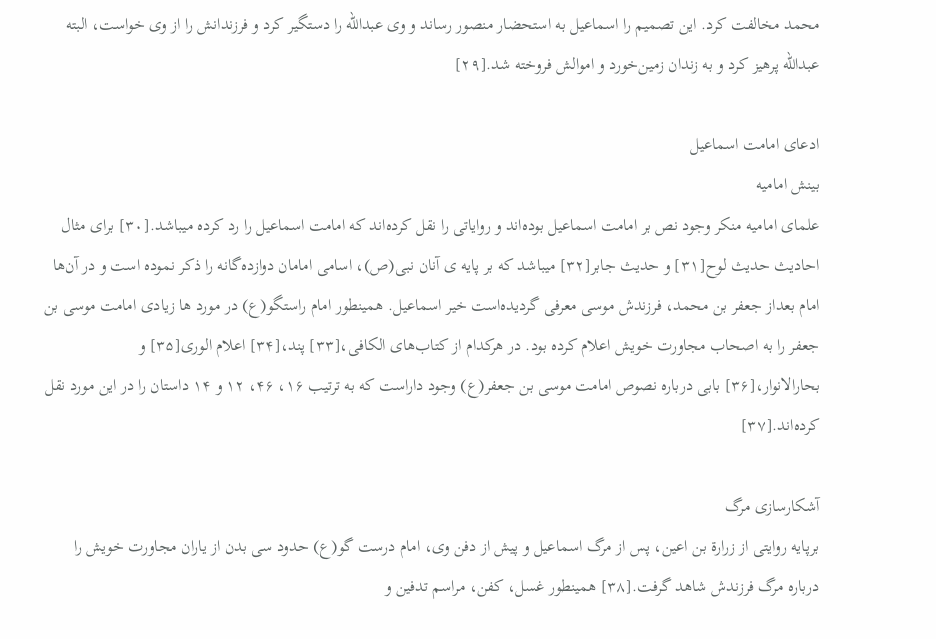محمد مخالفت کرد. این تصمیم را اسماعیل به استحضار منصور رساند و وی عبدالله را دستگیر کرد و فرزندانش را از وی خواست، البته عبدالله پرهیز کرد و به زندان زمین‌خورد و اموالش فروخته شد.[۲۹]

ادعای امامت اسماعیل
بینش امامیه
علمای امامیه منکر وجود نص‌ بر امامت‌ اسماعیل‌ بوده‌اند و روایاتی را نقل کرده‌اند که امامت‌ اسماعیل‌ را رد کرده‌ میباشد‌.[۳۰] برای مثال احادیث حدیث لوح[۳۱] و حدیث جابر[۳۲] میباشد که بر پایه ی آنان نبی(ص)، اسامی امامان دوازده‌گانه را ذکر نموده است و در آن‌ها امام بعداز جعفر بن محمد، فرزندش موسی معرفی گردیده‌است خیر اسماعیل. همینطور امام راستگو(ع) در مورد ها زیادی امامت موسی بن جعفر را به اصحاب مجاورت خویش اعلام کرده بود. در هرکدام از کتاب‌های الکافی،[۳۳] پند،[۳۴] اعلام الوری[۳۵] و بحارالانوار،[۳۶] بابی درباره نصوص امامت موسی بن جعفر(ع) وجود داراست که به ترتیب ۱۶، ۴۶، ۱۲ و ۱۴ داستان را در این مورد نقل کرده‌اند.[۳۷]

آشکارسازی مرگ
برپایه روایتی‌ از زرارة بن اعین، پس‌ از مرگ‌ اسماعیل‌ و پیش‌ از دفن‌ وی، امام درست گو(ع) حدود سی بدن‌ از یاران‌ مجاورت‌ خویش را درباره مرگ‌ فرزندش‌ شاهد گرفت‌.[۳۸] همینطور غسل، کفن، مراسم تدفین و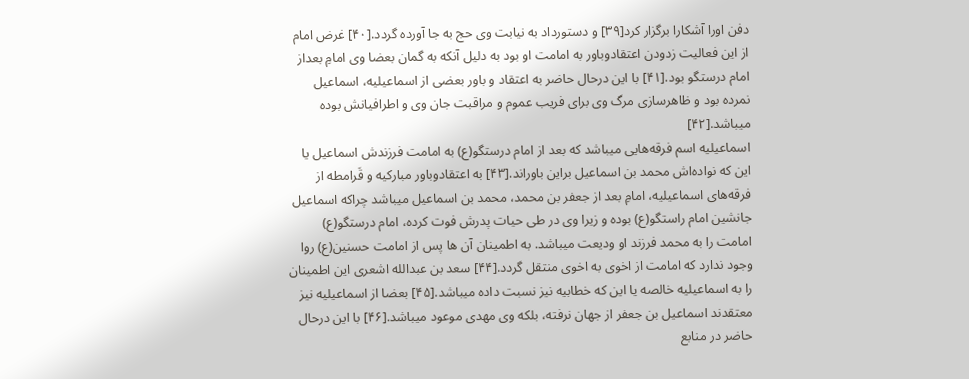دفن او‌را آشکارا برگزار کرد[۳۹] و دستورداد به نیابت وی حج به جا آورده گردد.[۴۰] غرض امام از این فعالیت زدودن اعتقادوباور به امامت او بود به دلیل آنکه به گمان بعضا وی امامِ بعداز امام درستگو بود.[۴۱] با این درحال حاضر به اعتقاد و باور بعضی از اسماعیلیه، اسماعیل نمرده بود و ظاهرسازی مرگ‌ وی برای فریب‌ عموم و مراقبت جان وی و اطرافیانش بوده میباشد.[۴۲]
اسماعیلیه اسم فرقه‌هایی میباشد که بعد از امام درستگو(ع) به امامت فرزندش اسماعیل یا این که نواده‌اش محمد بن اسماعیل براین باوراند.[۴۳] به‌ اعتقادوباور مبارکیه و قَرامطه از فرقه‌های اسماعیلیه، امامِ بعد از جعفر بن محمد، محمد بن اسماعیل میباشد چراکه اسماعیل‌ جانشین‌ امام‌ راستگو‌(ع‌) بوده‌ و زیرا وی در طی‌ حیات‌ پدرش فوت‌ کرده‌، امام‌ درستگو(ع) امامت‌ را به‌ محمد فرزند او ودیعت‌ میباشد‌. به اطمینان آن ها پس‌ از امامت حسنین(ع) روا وجود ندارد‌ که‌ امامت‌ از اخوی به‌ اخوی منتقل‌ گردد.[۴۴] سعد بن عبدالله اشعری این اطمینان را به اسماعیلیه خالصه یا این که خطابیه نیز نسبت داده میباشد.[۴۵] بعضا از اسماعیلیه نیز معتقدند اسماعیل بن جعفر از جهان نرفته، بلکه وی مهدی موعود میباشد.[۴۶] با این درحال حاضر در منابع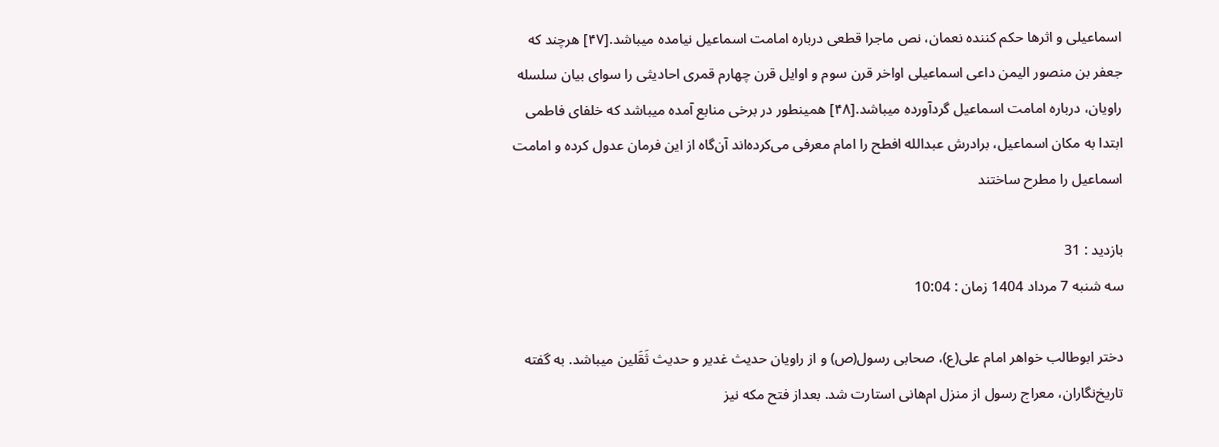اسماعیلی و اثرها حکم کننده‌ نعمان‌، نص ماجرا قطعی درباره امامت‌ اسماعیل‌ نیامده میباشد.[۴۷] هرچند که جعفر بن منصور الیمن داعی اسماعیلی اواخر قرن‌ سوم‌ و اوایل‌ قرن‌ چهارم‌ قمری احادیثی را سوای‌ بیان سلسله راویان‌، درباره امامت‌ اسماعیل‌ گردآورده‌ میباشد‌.[۴۸] همینطور در برخی‌ منابع‌ آمده میباشد که‌ خلفای فاطمی ابتدا‌ به‌ مکان اسماعیل‌، برادرش‌ عبدالله افطح را امام‌ معرفی‌ می‌کرده‌اند آن‌گاه‌ از این‌ فرمان عدول‌ کرده‌ و امامت‌ اسماعیل‌ را مطرح‌ ساختند

بازدید : 31
سه شنبه 7 مرداد 1404 زمان : 10:04

دختر ابوطالب خواهر امام علی(ع)، صحابی رسول(ص) و از راویان حدیث غدیر و حدیث ثَقَلین میباشد. به گفته تاریخ‌نگاران، معراج رسول از منزل ام‌هانی استارت شد. بعداز فتح مکه نیز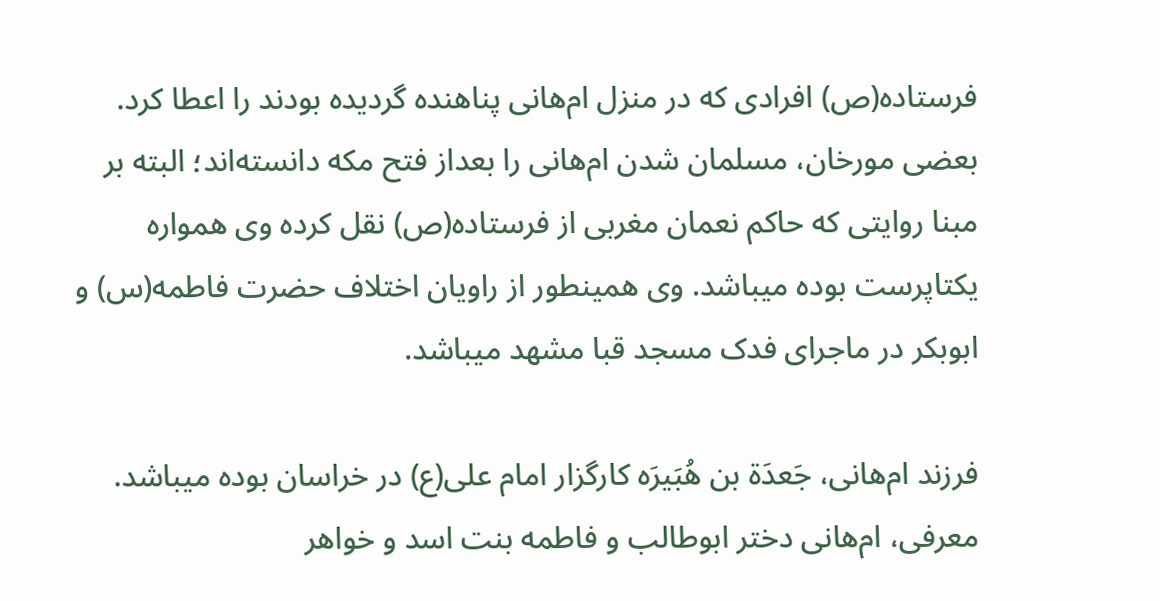فرستاده(ص) افرادی که در منزل ام‌هانی پناهنده گردیده بودند را اعطا کرد. بعضی مورخان، مسلمان شدن ام‌هانی را بعداز فتح مکه دانسته‌اند؛ البته بر مبنا روایتی که حاکم نعمان مغربی از فرستاده(ص) نقل کرده وی همواره یکتاپرست بوده میباشد. وی همینطور از راویان اختلاف حضرت فاطمه(س) و ابوبکر در ماجرای فدک مسجد قبا مشهد میباشد.

فرزند ام‌هانی، جَعدَة بن هُبَیرَه کارگزار امام علی(ع) در خراسان بوده میباشد. معرفی، ام‌هانی دختر ابوطالب و فاطمه بنت اسد و خواهر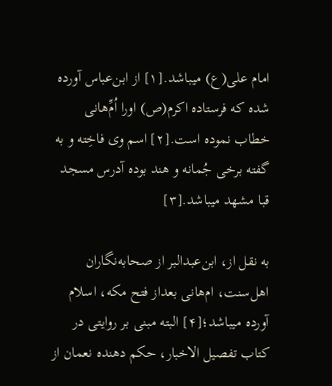امام علی(ع) میباشد.[۱] از ابن‌عباس آورده شده که فرستاده اکرم(ص) او‌را اُم‌ِّهانی خطاب نموده است.[۲] اسم وی فاخِته و به گفته برخی جُمانه و هند بوده آدرس مسجد قبا مشهد میباشد.[۳]

به نقل از، ابن‌عبدالبر از صحابه‌نگاران اهل‌سنت، ام‌هانی بعداز فتح مکه، اسلام آورده میباشد؛[۴] البته مبنی بر روایتی در کتاب تفصیل الاخبار، حکم دهنده نعمان از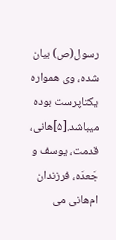رسول(ص) بیان شده، وی همواره یکتاپرست بوده میباشد.[۵]هانی، قدمت، یوسف و جَعدَه، فرزندان ام‌هانی می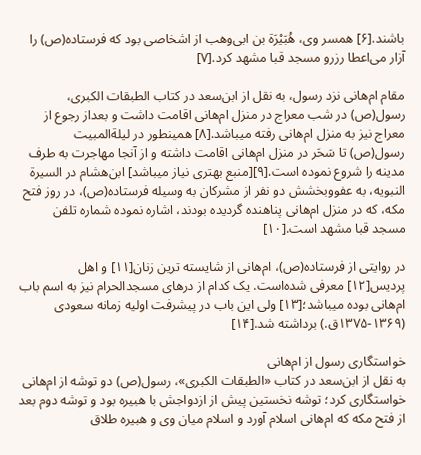باشند.[۶] همسر وی، هُبَيْرَة بن ابی‌وهب از اشخاصی بود که فرستاده(ص) را آزار می‌اعطا رزرو مسجد قبا مشهد کرد.[۷]

مقام ام‌هانی نزد رسول، به نقل از ابن‌سعد در کتاب الطبقات الکبری، رسول(ص) در شب معراج در منزل ام‌هانی اقامت داشت و بعداز رجوع از معراج نیز به منزل ام‌هانی رفته میباشد.[۸] همینطور در لیلةالمبیت رسول(ص) تا سَحَر در منزل ام‌هانی اقامت داشته و از آنجا مهاجرت به طرف مدینه را شروع نموده است.[۹][منبع بهتری نیاز میباشد] ابن‌هشام در السیرة النبویه، به عفووبخشش دو نفر از مشرکان به وسیله فرستاده(ص)، در روز فتح مکه، که در منزل ام‌هانی پناهنده گردیده بودند، اشاره نموده شماره تلفن مسجد قبا مشهد است.[۱۰]

در روایتی از فرستاده(ص)، ام‌هانی از شایسته ترین زنان[۱۱] و اهل پردیس[۱۲] معرفی شد‌ه‌است. یک کدام از درهای مسجدالحرام نیز به اسم باب ام‌هانی بوده میباشد؛[۱۳] ولی این باب در پیشرفت اولیه زمانه سعودی (۱۳۶۹-۱۳۷۵ق.) برداشته شد.[۱۴]

خواستگاری رسول از ام‌هانی
به نقل از ابن‌سعد در کتاب «الطبقات الکبری»، رسول(ص) دو توشه از ام‌هانی خواستگاری کرد؛ توشه نخستین پیش از ازدواجش با هبیره بود و توشه دوم بعد از فتح مکه که ام‌هانی اسلام آورد و اسلام میان وی و هبیره طلاق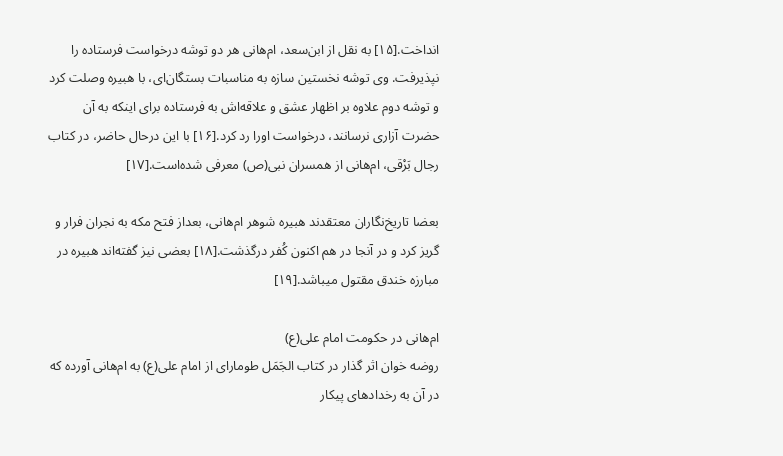انداخت.[۱۵] به نقل از ابن‌سعد، ام‌هانی هر دو توشه درخواست فرستاده را نپذیرفت. وی توشه نخستین سازه به مناسبات بستگان‌ای، با هبیره وصلت کرد و توشه دوم علاوه بر اظهار عشق و علاقه‌اش به فرستاده برای اینکه به آن حضرت آزاری نرسانند، درخواست اورا رد کرد.[۱۶] با این درحال حاضر، در کتاب رجال بَرْقی، ام‌هانی از همسران نبی(ص) معرفی شد‌ه‌است.[۱۷]

بعضا تاریخ‌نگاران معتقدند هبیره شوهر ام‌هانی، بعداز فتح مکه به نجران فرار و گریز کرد و در آنجا در هم اکنون کُفر درگذشت.[۱۸] بعضی نیز گفته‌اند هبیره در مبارزه خندق مقتول میباشد.[۱۹]

ام‌هانی در حکومت امام علی(ع)
روضه خوان اثر گذار در کتاب الجَمَل طومار‌ای از امام علی(ع) به ام‌هانی آورده که در آن به رخدادهای پیکار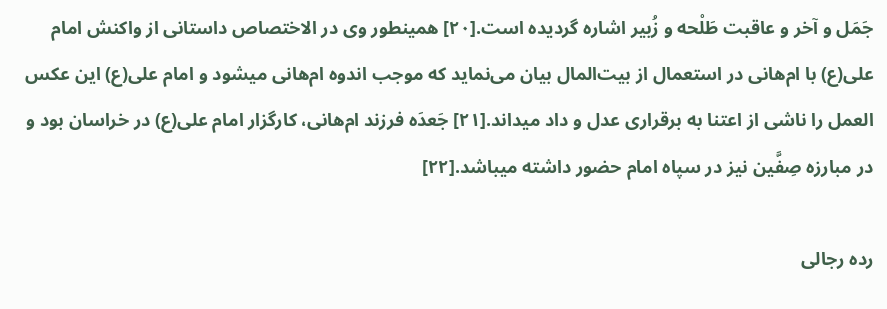جَمَل و آخر و عاقبت طَلْحه و زُبیر اشاره گردیده است.[۲۰] همینطور وی در الاختصاص داستانی از واکنش امام علی(ع) با ام‌هانی در استعمال از بیت‌المال بیان می‌نماید که موجب اندوه ام‌هانی میشود و امام علی(ع) این عکس العمل را ناشی از اعتنا به برقراری عدل و داد میداند.[۲۱] جَعدَه فرزند ام‌هانی، کارگزار امام علی(ع) در خراسان بود و در مبارزه صِفَّین نیز در سپاه امام حضور داشته میباشد.[۲۲]

رده رجالی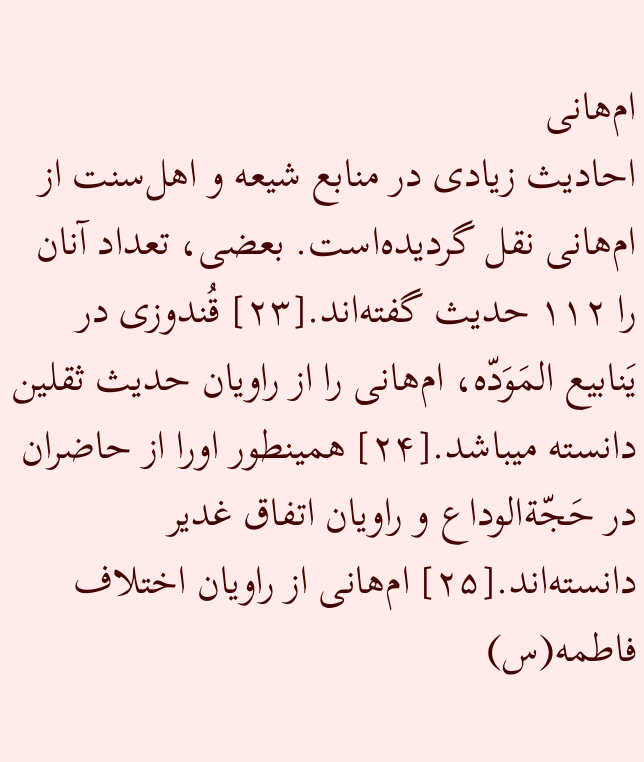ام‌هانی
احادیث زیادی در منابع شیعه و اهل‌سنت از ام‌هانی نقل گردیده‌است. بعضی، تعداد آنان را ۱۱۲ حدیث گفته‌اند.[۲۳] قُندوزی در یَنابیع المَوَدّه، ام‌هانی را از راویان حدیث ثقلین دانسته میباشد.[۲۴] همینطور اورا از حاضران در حَجّةالوداع و راویان اتفاق غدیر دانسته‌اند.[۲۵] ام‌هانی از راویان اختلاف فاطمه(س)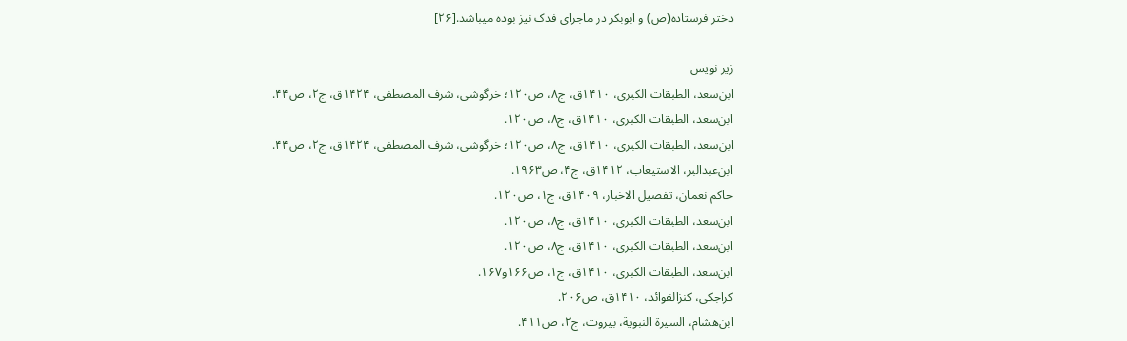دختر فرستاده(ص) و ابوبکر در ماجرای فدک نیز بوده میباشد.[۲۶]

زیر نویس
ابن‌سعد، الطبقات الکبری، ۱۴۱۰ق، ج۸، ص۱۲۰؛ خرگوشی، شرف المصطفی، ۱۴۲۴ق، ج۲، ص۴۴.
ابن‌سعد، الطبقات الکبری، ۱۴۱۰ق، ج۸، ص۱۲۰.
ابن‌سعد، الطبقات الکبری، ۱۴۱۰ق، ج۸، ص۱۲۰؛ خرگوشی، شرف المصطفی، ۱۴۲۴ق، ج۲، ص۴۴.
ابن‌عبدالبر، الاستیعاب، ۱۴۱۲ق، ج۴، ص۱۹۶۳.
حاکم نعمان، تفصیل الاخبار، ۱۴۰۹ق، ج۱، ص۱۲۰.
ابن‌سعد، الطبقات الکبری، ۱۴۱۰ق، ج۸، ص۱۲۰.
ابن‌سعد، الطبقات الکبری، ۱۴۱۰ق، ج۸، ص۱۲۰.
ابن‌سعد، الطبقات الکبری، ۱۴۱۰ق، ج۱، ص۱۶۶و۱۶۷.
کراجکی، کنزالفوائد، ۱۴۱۰ق، ص۲۰۶.
ابن‌هشام، السیرة النبویة، بیروت، ج۲، ص۴۱۱.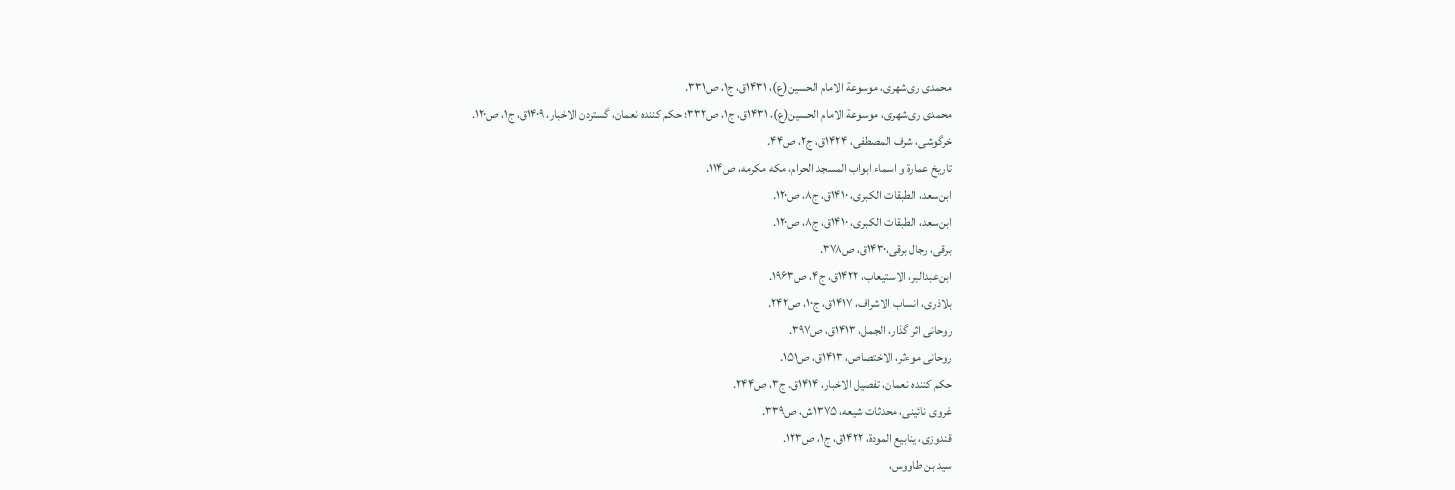محمدی ری‌شهری، موسوعة الامام الحسین(ع)، ۱۴۳۱ق، ج۱، ص۳۳۱.
محمدی ری‌شهری، موسوعة الامام الحسین(ع)، ۱۴۳۱ق، ج۱، ص۳۳۲؛ حکم کننده نعمان، گستردن الاخبار، ۱۴۰۹ق، ج۱، ص۱۲۰.
خرگوشی، شرف المصطفی، ۱۴۲۴ق، ج۲، ص۴۴.
تاریخ عمارة و اسماء ابواب المسجد الحرام، مکه مکرمه، ص۱۱۴.
ابن‌سعد، الطبقات الکبری، ۱۴۱۰ق، ج۸، ص۱۲۰.
ابن‌سعد، الطبقات الکبری، ۱۴۱۰ق، ج۸، ص۱۲۰.
برقی، رجال برقی،۱۴۳۰ق، ص۳۷۸.
ابن‌عبدالبر، الاستیعاب، ۱۴۲۲ق، ج۴، ص۱۹۶۳.
بلاذری، انساب الاشراف، ۱۴۱۷ق، ج۱۰، ص۲۴۲.
روحانی اثر گذار، الجمل، ۱۴۱۳ق، ص۳۹۷.
روحانی موءثر، الاختصاص، ۱۴۱۳ق، ص۱۵۱.
حکم کننده نعمان، تفصیل الاخبار، ۱۴۱۴ق. ج۳، ص۲۴۴.
غروی نائینی، محدثات شیعه، ۱۳۷۵ش، ص۳۳۹.
قندوزی، ینابیع المودة، ۱۴۲۲ق، ج۱، ص۱۲۳.
سید بن طاووس،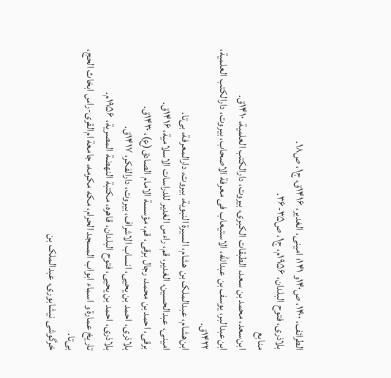الطرائف، ۱۴۰۰، ص۱۴۰و ۱۴۱؛ امینی، الغدیر، ۱۴۱۶ق، ج۱، ص۱۸.
بلاذری، فتوح البلدان، ۱۹۵۶م، ج۱، ص۳۵-۳۶.
منابع
ابن‌سعد، محمد بن سعد، الطبقات الکبری، بیروت، دارالکتب العلمیة، ۱۴۱۰ق.
ابن‌عبدالبر، یوسف بن عبدالله، الاستیعاب فی معرفة الاصحاب، بیروت، دارالکتب العلمیة، ۱۴۲۲ق.
ابن‌هشام، عبدالملک بن هشام، السیرة النبویة، بیروت، دارالمعرفة، بی‌تا.
امینی، عبدالحسین، الغدیر، قم، راءس الغدیر للدراسات الاسلامیة، ۱۴۱۶ق.
برقی، احمد بن محمد، رجال برقی، قم، مؤسسة الامام الصادق(ع)، ۱۴۳۰ق.
بلاذری، احمد بن یحیی، انساب الاشراف، بیروت، دارالفکر، ۱۴۱۷ق.
بلاذری، احمد بن یحیی، فتوح البلدان، قاهره، مکتبة النهضة المصریة، ۱۹۵۶م.
تاریخ عمارة و اسماء ابواب المسجد الحرام، مکه مکرمه، جامعة ام‌القری-راس ابخاث الحج، بی‌تا.
خرگوشی نیشابوری، عبدالملک بن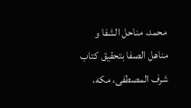محمد، مناحل الشفا و مناهل الصفا بتحقیق کتاب شرف المصطفی، مکه،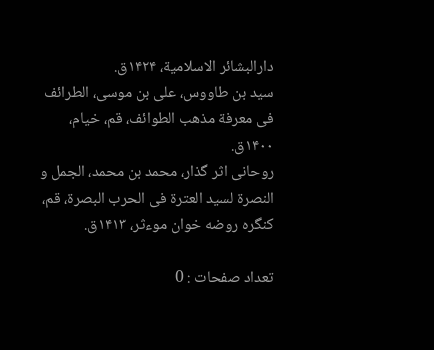دارالبشائر الاسلامیة، ۱۴۲۴ق.
سید بن طاووس، علی بن موسی، الطرائف فی معرفة مذهب الطوائف، قم، خیام، ۱۴۰۰ق.
روحانی اثر گذار، محمد بن محمد، الجمل و النصرة لسید العترة فی الحرب البصرة، قم، کنگره روضه خوان موءثر، ۱۴۱۳ق.

تعداد صفحات : 0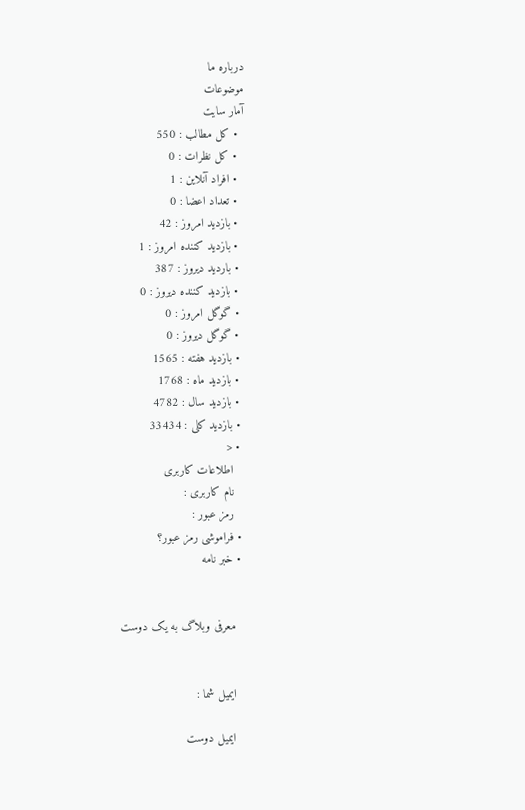درباره ما
موضوعات
آمار سایت
  • کل مطالب : 550
  • کل نظرات : 0
  • افراد آنلاین : 1
  • تعداد اعضا : 0
  • بازدید امروز : 42
  • بازدید کننده امروز : 1
  • باردید دیروز : 387
  • بازدید کننده دیروز : 0
  • گوگل امروز : 0
  • گوگل دیروز : 0
  • بازدید هفته : 1565
  • بازدید ماه : 1768
  • بازدید سال : 4782
  • بازدید کلی : 33434
  • <
    اطلاعات کاربری
    نام کاربری :
    رمز عبور :
  • فراموشی رمز عبور؟
  • خبر نامه


    معرفی وبلاگ به یک دوست


    ایمیل شما :

    ایمیل دوست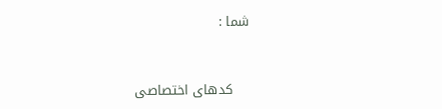شما :



    کدهای اختصاصی